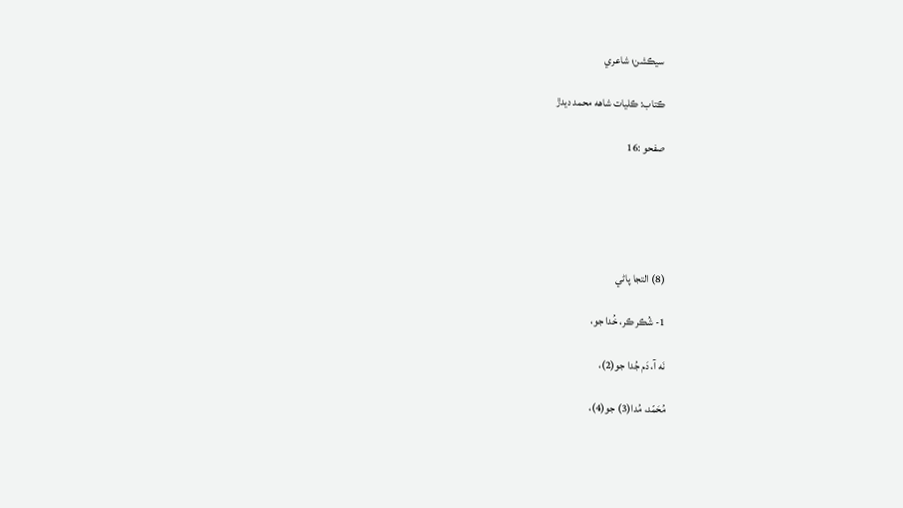سيڪشن؛ شاعري

ڪتاب: ڪليات شاهه محمد ديدڙ

صفحو :16





(8) التجا پاڻي

1- شُڪر ڪر، خُدا جو،

نَه آ، دَم جُدا جو(2)،

مُحَمّد، مُدا(3) جو(4)،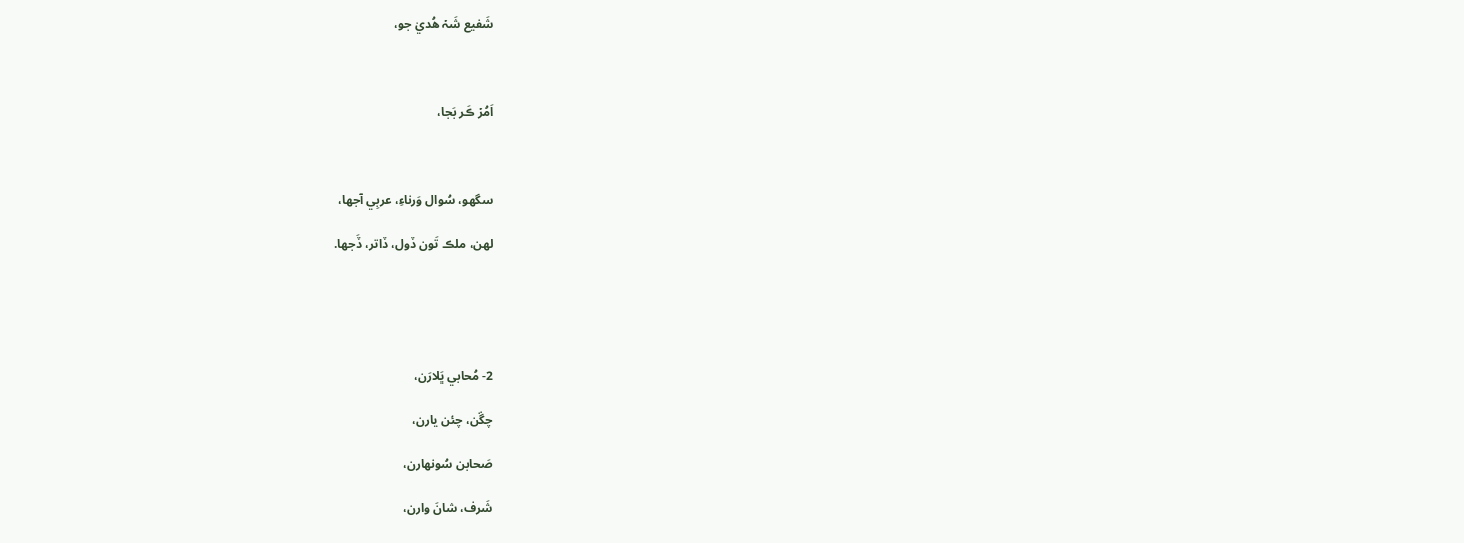شَفيع شَہۡ هُديٰ جو،



اَمُرۡ ڪَر بَجا،



سگھو، سُوال وَرناءِ، عربِي آجھا،

لهن، ملڪ تَون ڏول، ڏاتر، ڏَجھا.





2- مُحابي ڀَلارَن،

چڱن، چئن يارن،

صَحابن سُونهارن،

شَرف، شانَ وارن،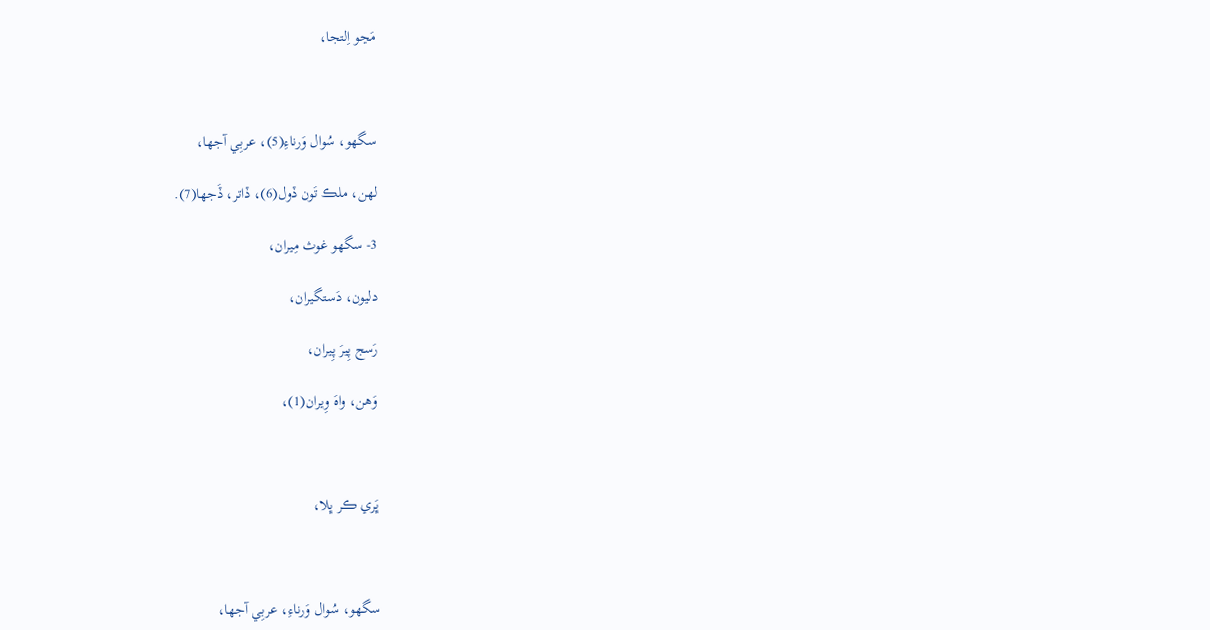مَڃو اِلتجا،



سگھو، سُوال وَرناءِ(5)، عربِي آجھا،

لهن، ملڪ تَون ڏول(6)، ڏاتر، ڏَجھا(7).

3- سگھو غوث مِيران،

دليون، دَستگيران،

رَسج پِيرَ پِيران،

وَهن، واهَ وِيران(1)،



ڀَري ڪر ڀلا،



سگھو، سُوال وَرناءِ، عربِي آجھا،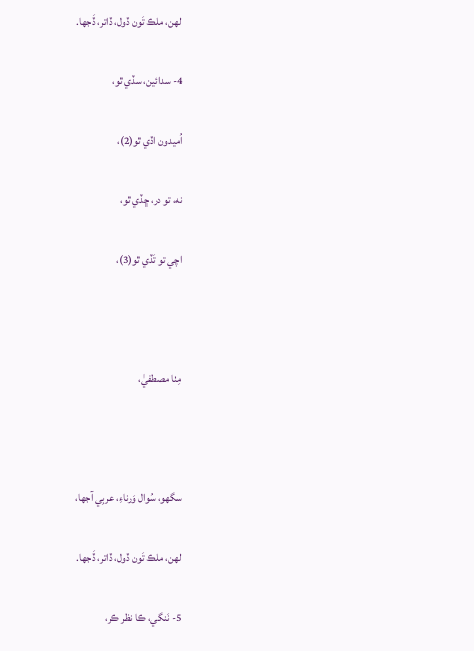لهن، ملڪ تَون ڏول، ڏاتر، ڏَجھا.

4- سدائين، سڏي ٿو،

اُميدون اڏي ٿو(2)،

نه، تو در، ڇڏي ٿو،

اچي تو تَڏي ٿو(3)،



مِٺا مصطفيٰ،



سگھو، سُوال وَرناءِ، عربِي آجھا،

لهن، ملڪ تَون ڏول، ڏاتر، ڏَجھا.

5- نَنگي، ڪا نظر ڪر،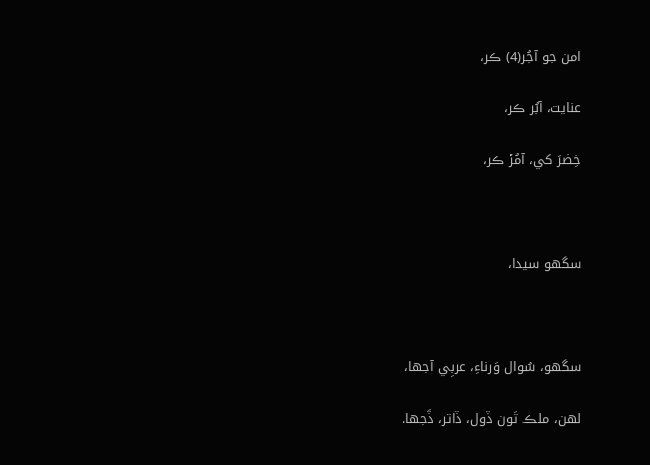امن جو آجُر(4) ڪر،

عنايت، آبُر ڪر،

خِضرَ کي، آمُرۡ ڪر،



سگھو سيدا،



سگھو، سُوال وَرناءِ، عربِي آجھا،

لهن، ملڪ تَون ڏول، ڏاتر، ڏَجھا.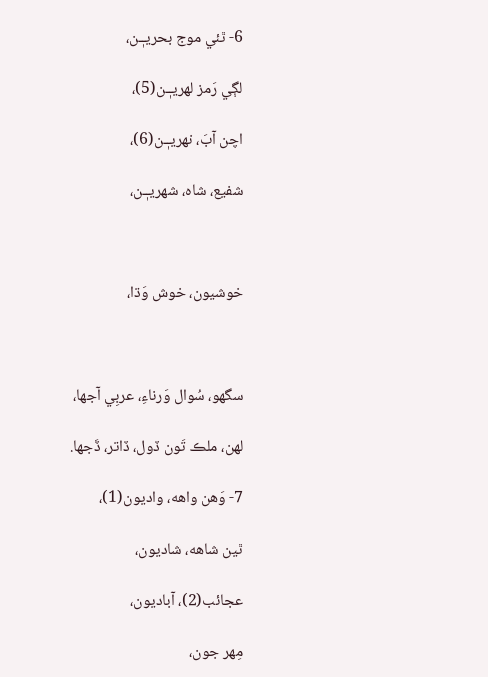6- ٿئي موج بحريـٖـن،

لڳي رَمز لهريـٖـن(5)،

اچن آبَ، نهريـٖـن(6)،

شفيع، شاه، شهريـٖـن،



خوشيون، خوش وَڌا،



سگھو، سُوال وَرناءِ، عربِي آجھا،

لهن، ملڪ تَون ڏول، ڏاتر، ڏَجھا.

7- وَهن واهه، واديون(1)،

ٿين شاهه، شاديون،

عجائب(2)، آباديون،

مِهر جون،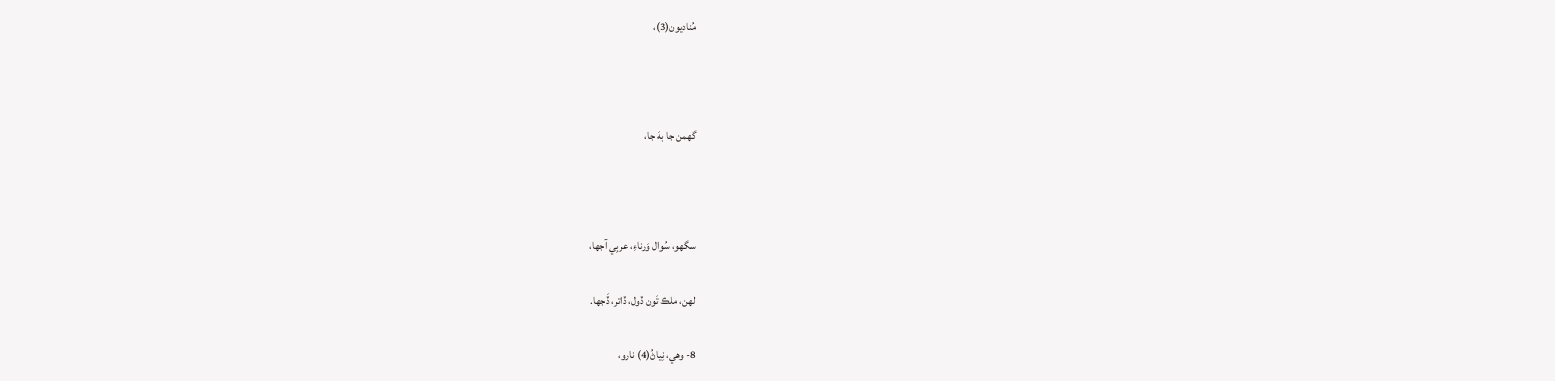مُناديون(3)،



گھمن جا بهَ جا،



سگھو، سُوال وَرناءِ، عربِي آجھا،

لهن، ملڪ تَون ڏول، ڏاتر، ڏَجھا.

8- وهي، نِياڻُ(4) نارو،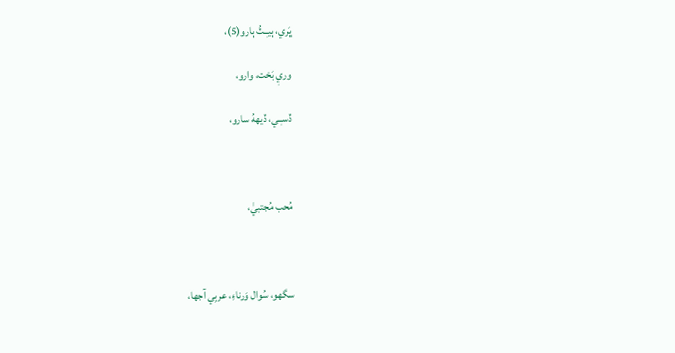ڀَري، ٻيـٖـٽُ ٻارو(5)،

وريٖ بَخت، وارو،

ڏسـٖـي، ڏيههُ سارو،



مُحب مُجتبيٰ،



سگھو، سُوال وَرناءِ، عربِي آجھا،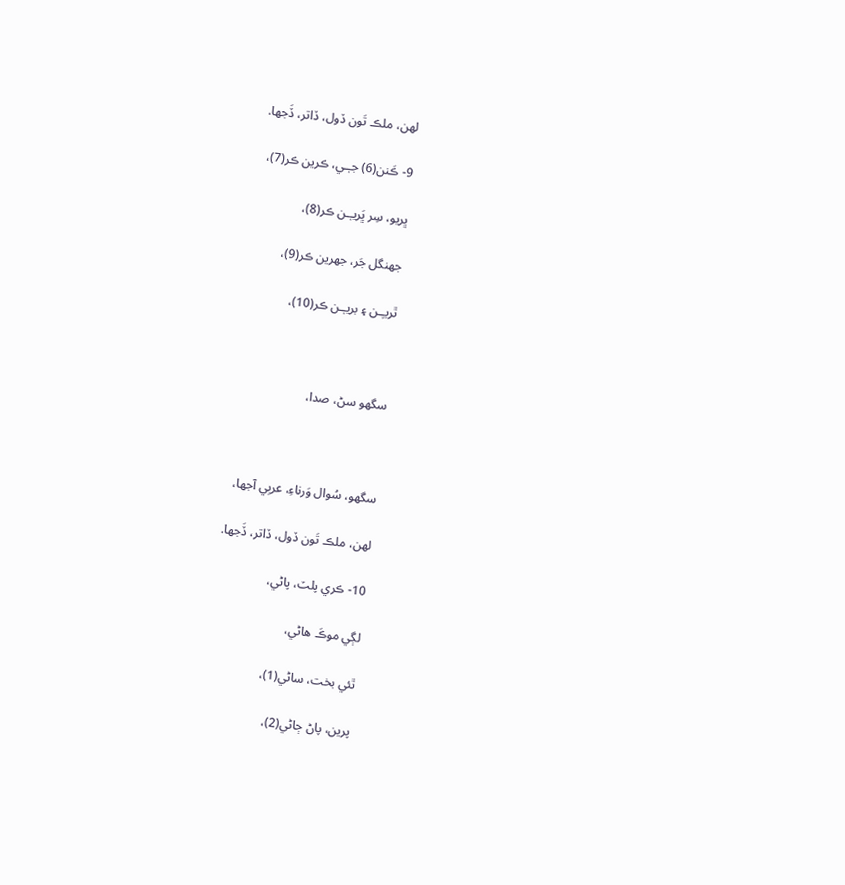لهن، ملڪ تَون ڏول، ڏاتر، ڏَجھا.

9- ڪَنن(6) جـٖـي، ڪرين ڪر(7)،

ڀريو، سِر ڀَريـٖـن ڪر(8)،

جھنگل جَر، جھرين ڪر(9)،

ٿريـٖـن ۽ بريـٖـن ڪر(10)،



سگھو سڻ، صدا،



سگھو، سُوال وَرناءِ، عربِي آجھا،

لهن، ملڪ تَون ڏول، ڏاتر، ڏَجھا.

10- ڪري پلٽ، پاڻي،

لڳي موڪَ هاڻي،

ٿئي بخت، ساڻي(1)،

پرين، پاڻ ڄاڻي(2)،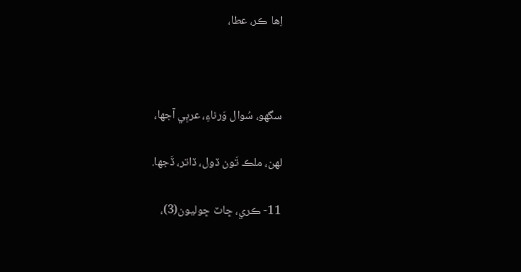اِها ڪر، عطا،



سگھو، سُوال وَرناءِ، عربِي آجھا،

لهن، ملڪ تَون ڏول، ڏاتر، ڏَجھا.

11- ڪري، ڇاٽ ڇوليون(3)،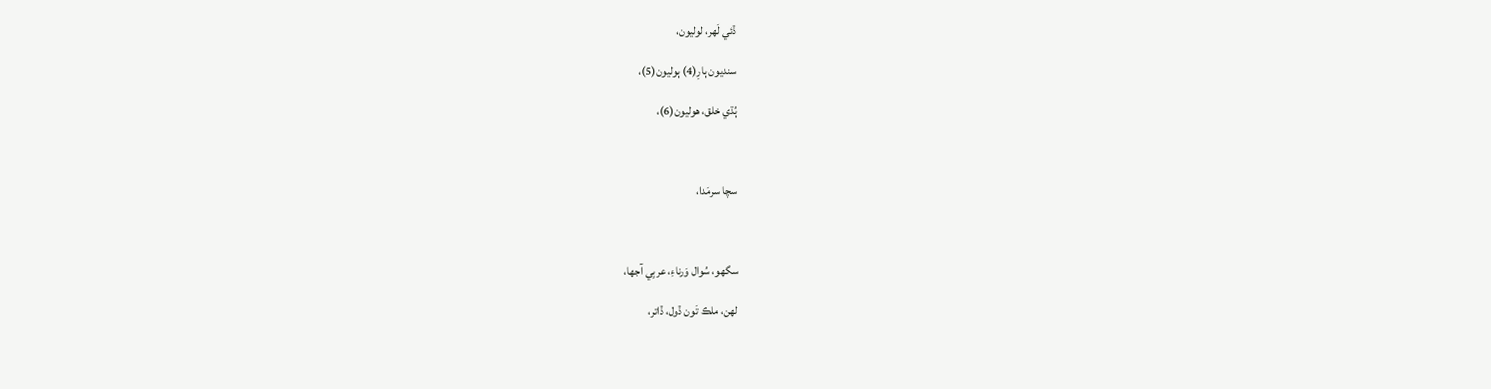ڏئي لَهر، لوليون،

سنديون ٻارِ(4) ٻوليون(5)،

ٻُڌي خلق، هوليون(6)،



سچا سرمَدا،



سگھو، سُوال وَرناءِ، عربِي آجھا،

لهن، ملڪ تَون ڏول، ڏاتر،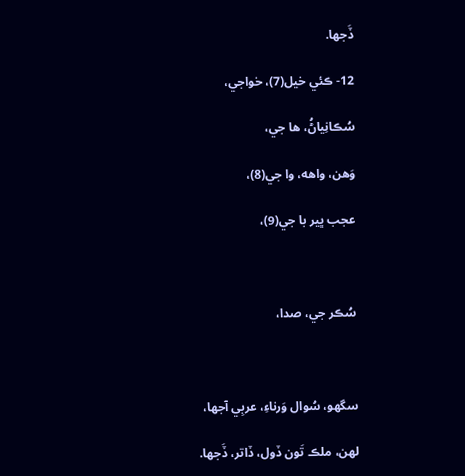ڏَجھا.

12- ڪئي خيل(7)، خواجي،

سُڪانِياڻُ، ها جي،

وَهن، واهه، وا جي(8)،

عجب ڀير با جي(9)،



سُڪر جي، صدا،



سگھو، سُوال وَرناءِ، عربِي آجھا،

لهن، ملڪ تَون ڏول، ڏاتر، ڏَجھا.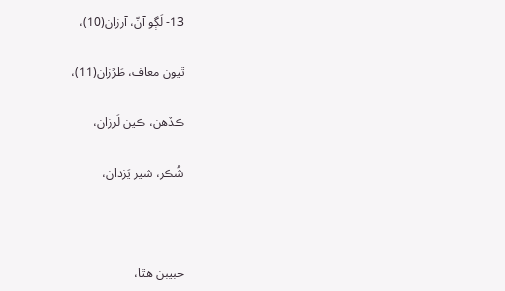13- لَڳو آنّ، آرزان(10)،

ٿيون معاف، طَرۡزان(11)،

ڪڏهن، ڪين لَرزان،

شُڪر، شير يَزدان،



حبيبن هٿا،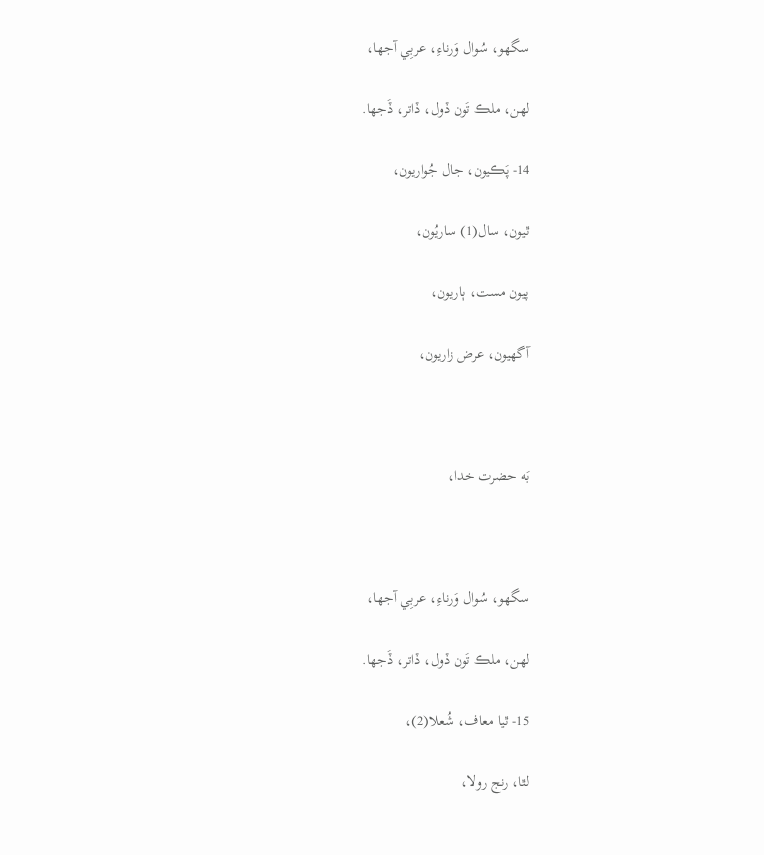سگھو، سُوال وَرناءِ، عربِي آجھا،

لهن، ملڪ تَون ڏول، ڏاتر، ڏَجھا.

14- پَڪيون، جال جُواريون،

ٿيون، سال(1) ساريُون،

پيون مست، ٻاريون،

آگھيون، عرض زاريون،



بَه حضرت خدا،



سگھو، سُوال وَرناءِ، عربِي آجھا،

لهن، ملڪ تَون ڏول، ڏاتر، ڏَجھا.

15- ٿيا معاف، شُعلا(2)،

لٿا، رنج رولا،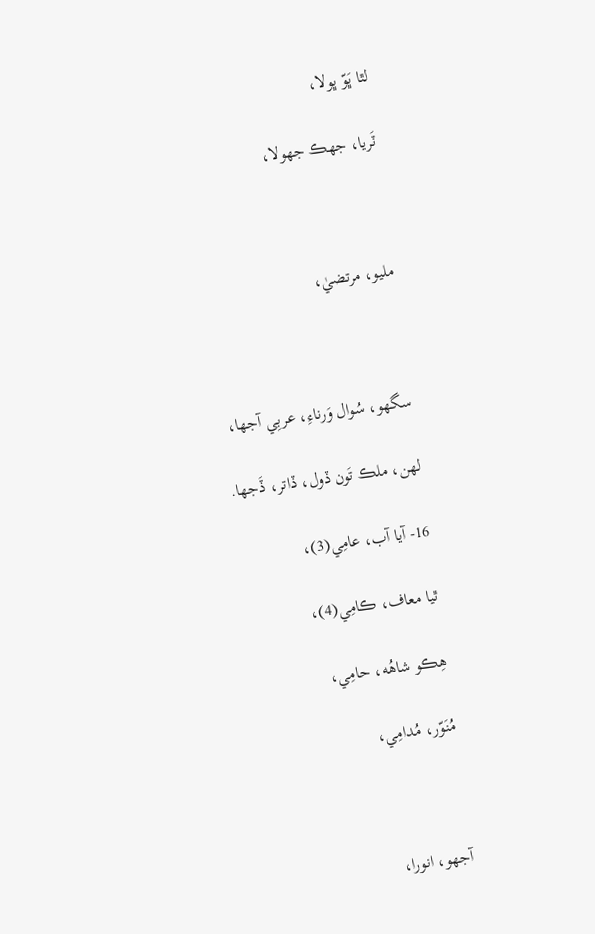لٿا ڀَوّ ڀولا،

ٽَريا، جھڪ جھولا،



مليو، مرتضيٰ،



سگھو، سُوال وَرناءِ، عربِي آجھا،

لهن، ملڪ تَون ڏول، ڏاتر، ڏَجھا.

16- آيا آب، عامِي(3)،

ٿيا معاف، ڪامِي(4)،

هِڪو شاهُه، حامِي،

مُنَوّر، مُدامِي،



آجھو، انورا،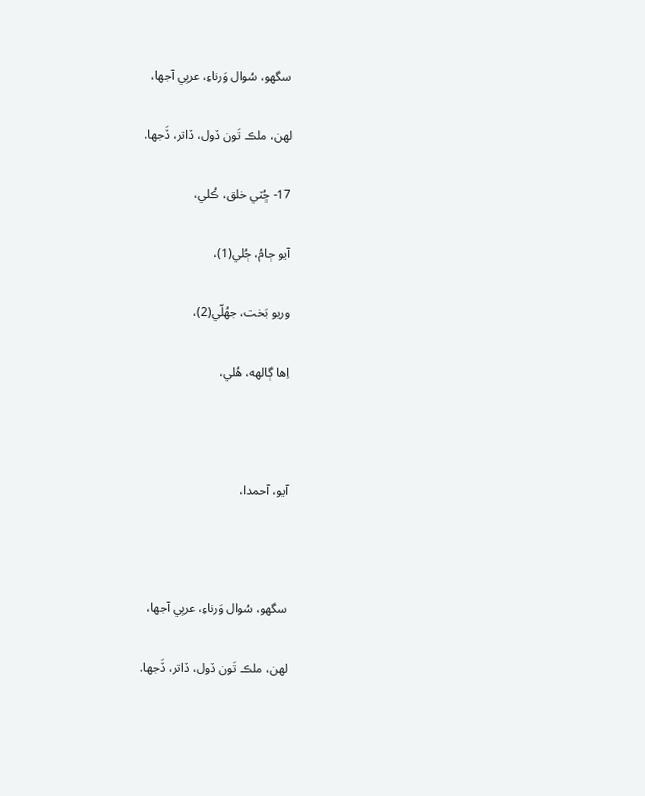سگھو، سُوال وَرناءِ، عربِي آجھا،

لهن، ملڪ تَون ڏول، ڏاتر، ڏَجھا.

17- ڇُٽي خلق، ڪُلي،

آيو ڄامُ، ڄُلي(1)،

وريو بَخت، جھُلّي(2)،

اِها ڳالهه، هُلي،



آيو، آحمدا،



سگھو، سُوال وَرناءِ، عربِي آجھا،

لهن، ملڪ تَون ڏول، ڏاتر، ڏَجھا.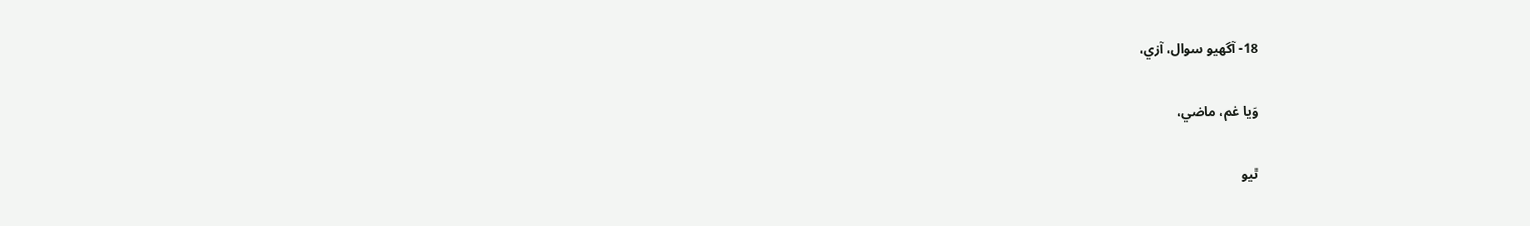18- آگھيو سوال، آزي،

وَيا غم، ماضي،

ٿيو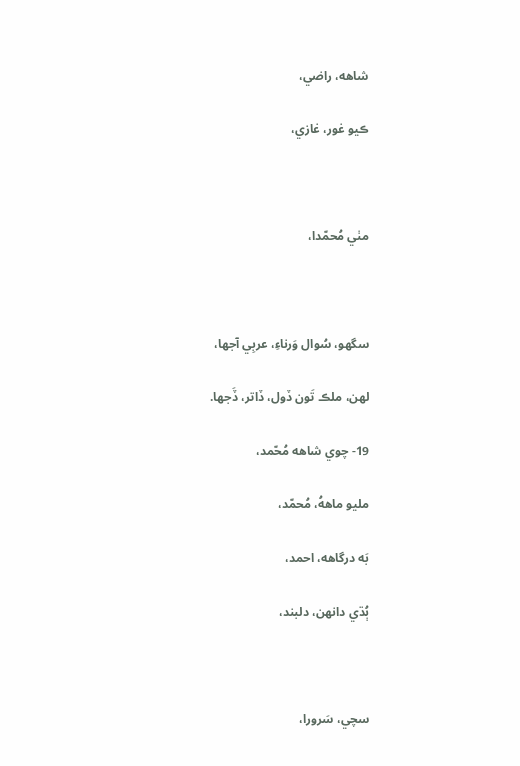شاهه، راضي،

ڪيو غور، غازي،



مٺي مُحمّدا،



سگھو، سُوال وَرناءِ، عربِي آجھا،

لهن، ملڪ تَون ڏول، ڏاتر، ڏَجھا.

19- چوي شاهه مُحّمد،

مليو ماههُ، مُحمّد،

بَه درگاهه، احمد،

ٻُڌي دانهن، دلبند،



سچي، سَرورا،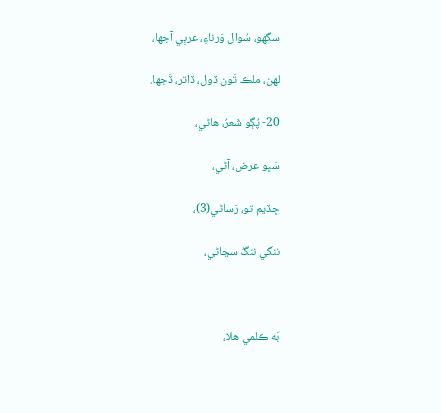سگھو، سُوال وَرناءِ، عربِي آجھا،

لهن، ملڪ تَون ڏول، ڏاتر، ڏَجھا.

20- پُڳو شَعرُ، هاڻي،

سَڀو عرض، آڻي،

ڇڏيم تو، رَساڻي(3)،

ننگي ننگُ سڃاڻي،



بَه ڪلمي هلا،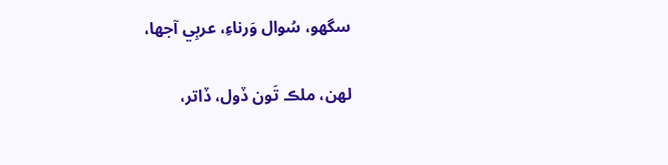سگھو، سُوال وَرناءِ، عربِي آجھا،

لهن، ملڪ تَون ڏول، ڏاتر،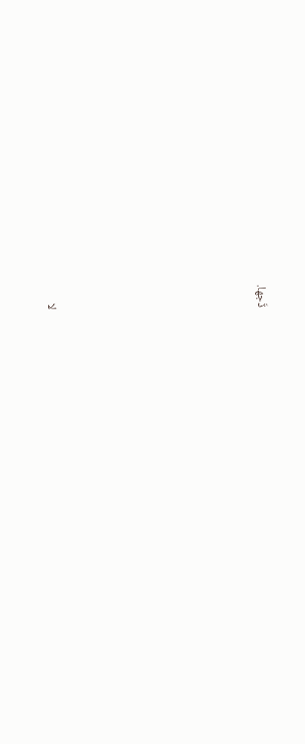ڏَجھا.









لا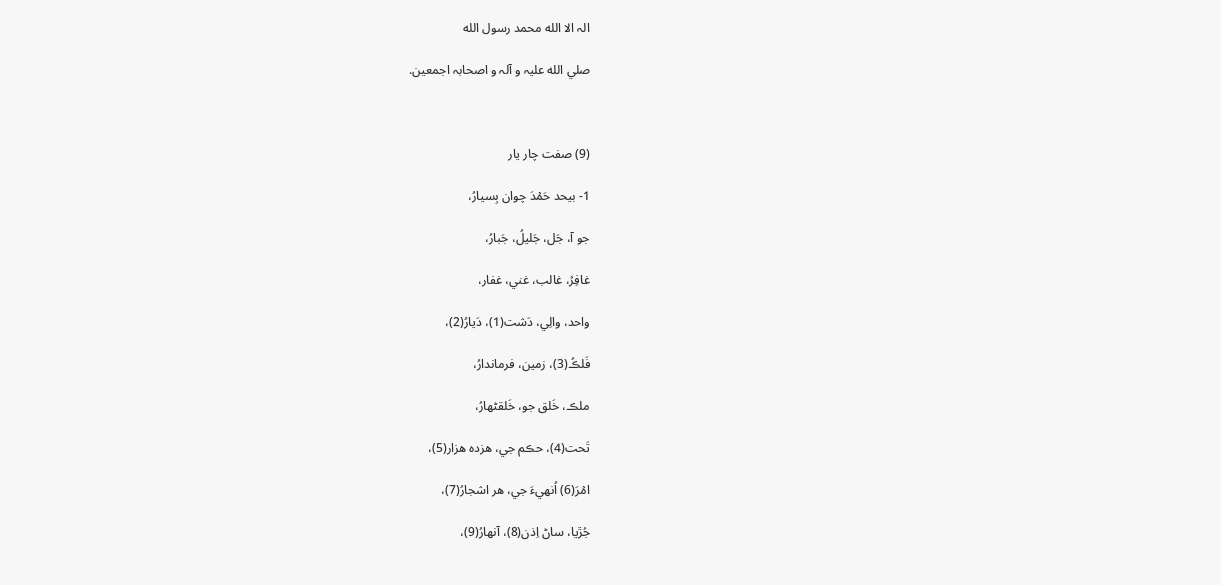الہ الا الله محمد رسول الله

صلي الله عليہ و آلہ و اصحابہ اجمعين.



(9) صفت چار يار

1- بيحد حَمۡدَ چوان بِسيارُ،

جو آ، جَل، جَليلُ، جَبارُ،

غافِرۡ، غالب، غني، غفار،

واحد، والِي، دَشت(1)، دَيارُ(2)،

فَلڪُ(3)، زمين، فرماندارُ،

ملڪ، خَلق جو، خَلقڻهارُ،

تَحت(4)، حڪم جي، هزده هزار(5)،

امۡرَ(6) اُنهيءَ جي، هر اشجارُ(7)،

جُڙيا، ساڻ اِذن(8)، آنهارُ(9)،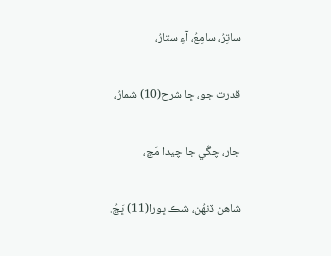ساتِرُ، سامِعُ، آءِ ستارُ،

قدرت جو، ڇا شرح(10) شمارُ،

جار، چڱي جا چيدا مَڃ،

شاهن ڏنهُن، شڪ ڀورا(11) ڀَڃُ.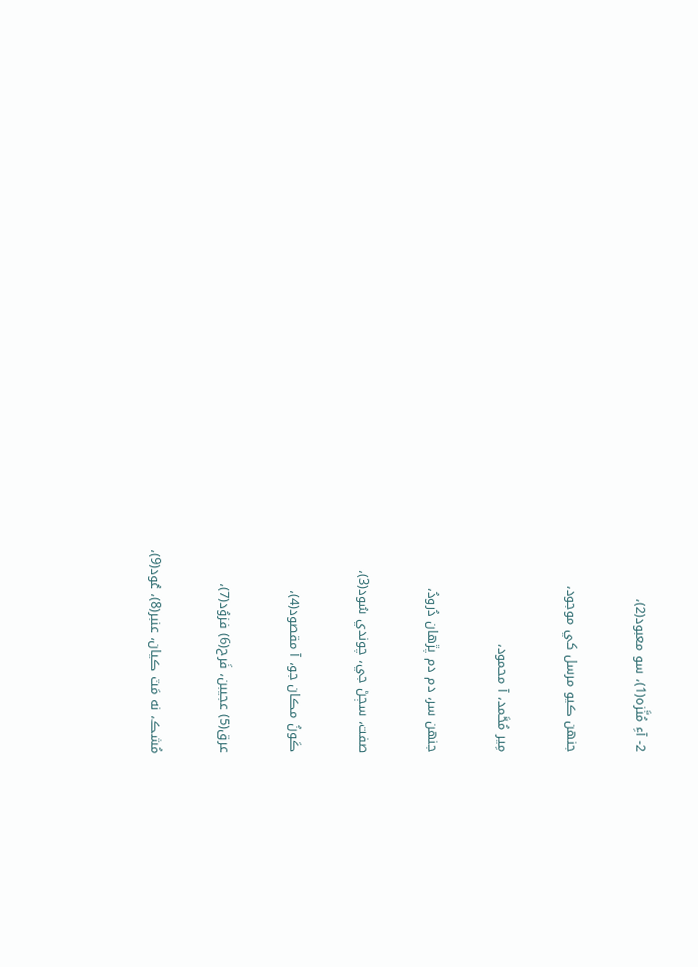2- آءِ مُنَّزه(1)، سو معبود(2)،

جنهن ڪيو مرسل کي موجود،

مِير مُحَّمد، آ محمود،

جنهن سر، دم دم پڙهان دُرودُ،

صفت، سڄڻ جي، چوندي سُود(3)،

ڪَونُ مڪان جو، آ مقصود(4)،

عرق(5) عجيبن، فَرح(6) فزوُد(7)،

مُشڪ، نه مَٽ ڪيان، عنبر(8)، عُود(9)،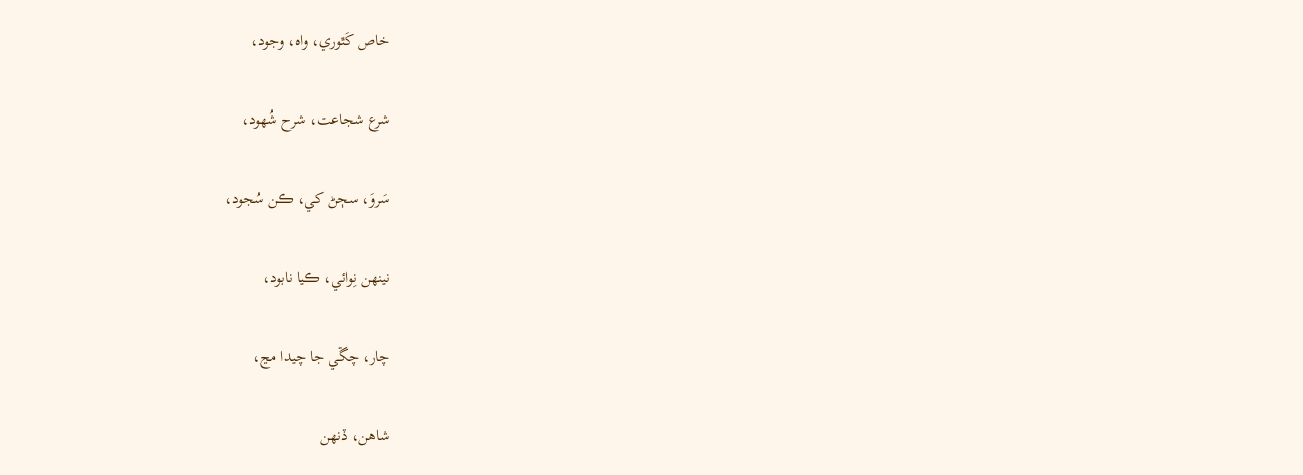خاص کَٿوري، واه، وجود،

شرع شجاعت، شرح شُهود،

سَروَ، سڄڻ کي، ڪن سُجود،

نينهن نِوائي، ڪيا نابود،

چار، چڱي جا چيدا مڃ،

شاهن، ڏنهن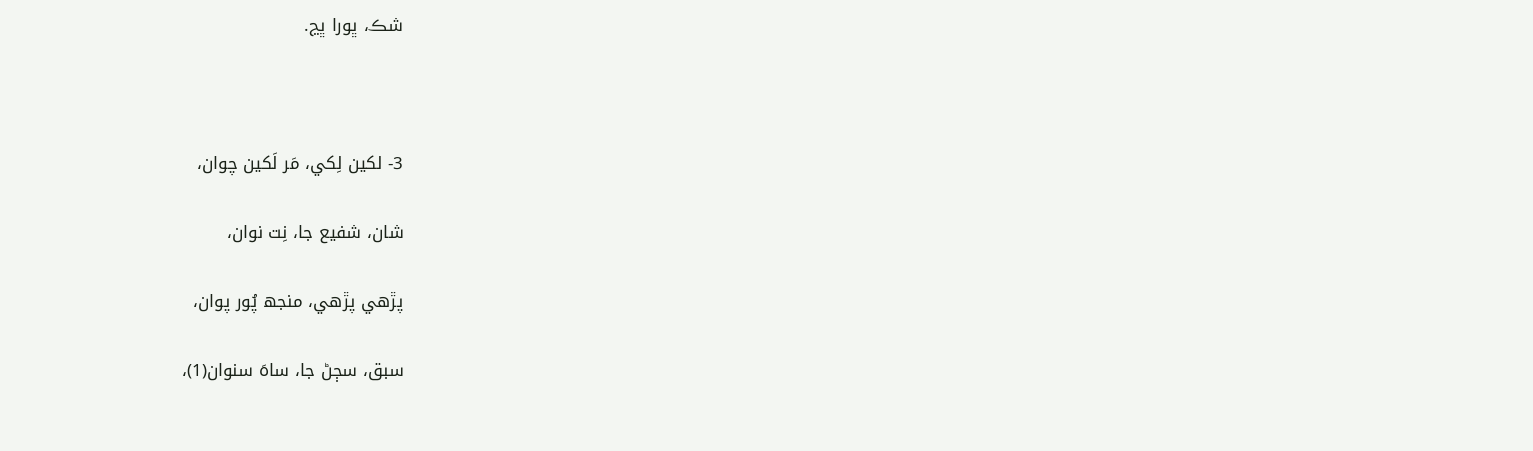شڪ، ڀورا ڀڃ.



3- لکين لِکي، مَر لَکين چوان،

شان، شفيع جا، نِت نوان،

پڙهي پڙهي، منجھ پُور پوان،

سبق، سڄڻ جا، ساهَ سنوان(1)،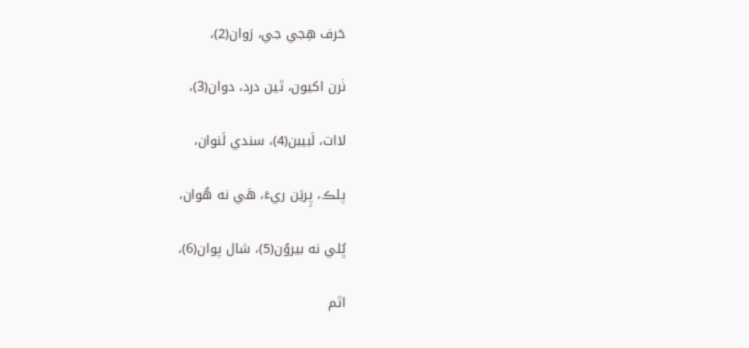حَرف هِجي جي، رَوان(2)،

ٺرن اکيون، ٿين درد، دوان(3)،

لاات، لَبيبن(4)، سندي لَنوان،

پلڪ، پِريَن ريءَ، هَي نه هُوان،

ڀُلي نه بيروُن(5)، شال پوان(6)،

اٿم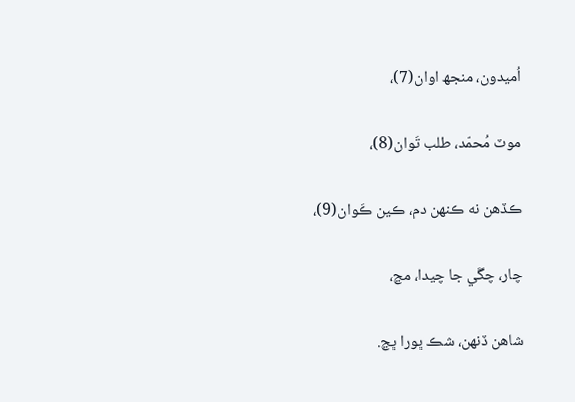اُميدون، منجھ اوان(7)،

موٽ مُحمّد، طلب تَوان(8)،

ڪڏهن نه ڪنهن دم، ڪين ڪَوان(9)،

چار، چڱي جا چيدا، مڃ،

شاهن ڏنهن، شڪ ڀورا ڀڃ.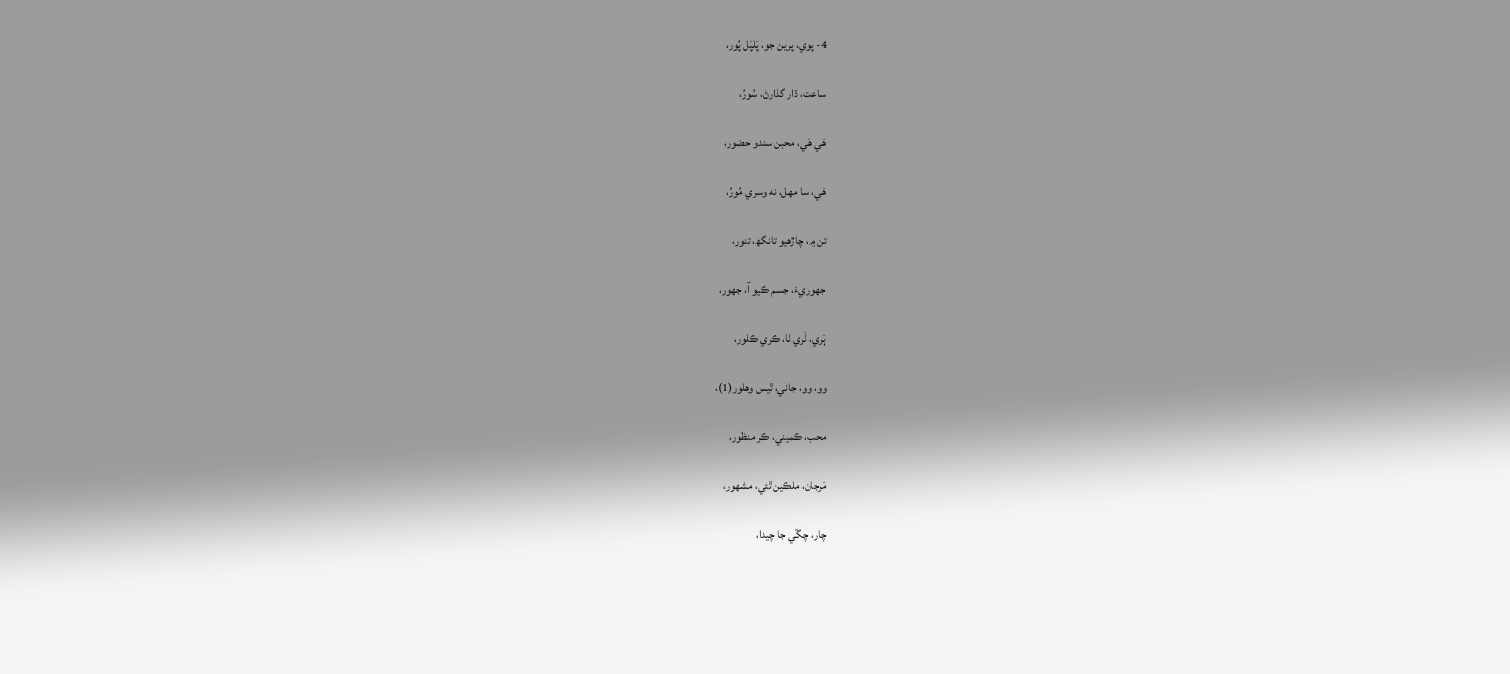4- پوي، پرين جو، پَلپَل پُور،

ساعت، ڌار گذارڻ، سُورُ،

هَي هَي، محبن سندو حضور،

هَي، سا مهل، نه وسري مُورُ،

تن ۾، چاڙهيو تانگھ، تنور،

جھوريءَ، جسم ڪيو آ، جھور،

ٻَري، ٺَري ٺا، ڪري ڪلور،

وو، وو، جاني، ٿيس وهلور(1)،

محب، ڪميني، ڪر منظور،

مَرجان، ملڪين ٿئي، مشهور،

چار، چڱي جا چيدا،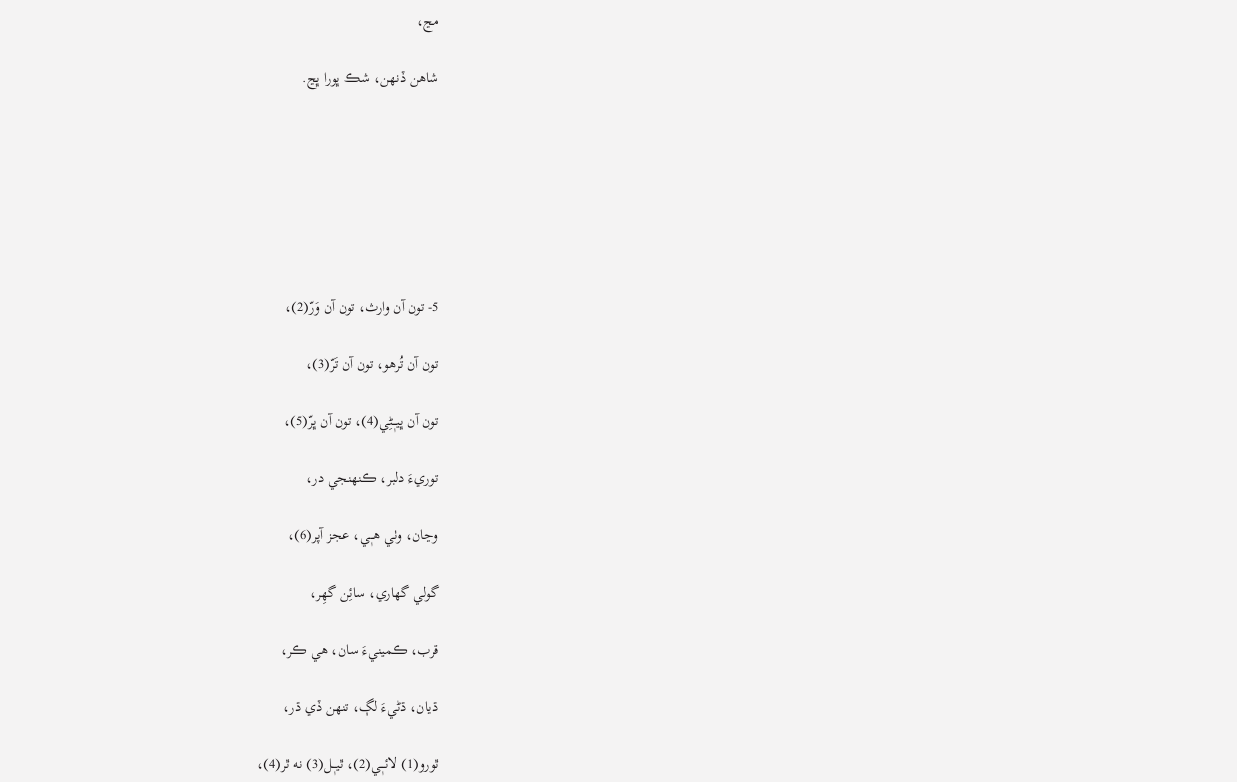مڃ،

شاهن ڏنهن، شڪ ڀورا ڀڃ.







5- تون آن وارث، تون آن وَرّ(2)،

تون آن تُرهو، تون آن تَرّ(3)،

تون آن ڀيـٖـڻِي(4)، تون آن ڀرّ(5)،

توريءَ دلبر، ڪنهنجي در،

وڃان، وٺي هـٖـي، عجز آپر(6)،

گولي گھاري، سائِن گھِر،

قرب، ڪمينيءَ سان، هي ڪر،

ڌيان، ڌڻيءَ لڳ، تنهن ڏي ڌر،

ٿورو(1) لائـٖـي(2)، ٿيـٖـل(3) نه ٿر(4)،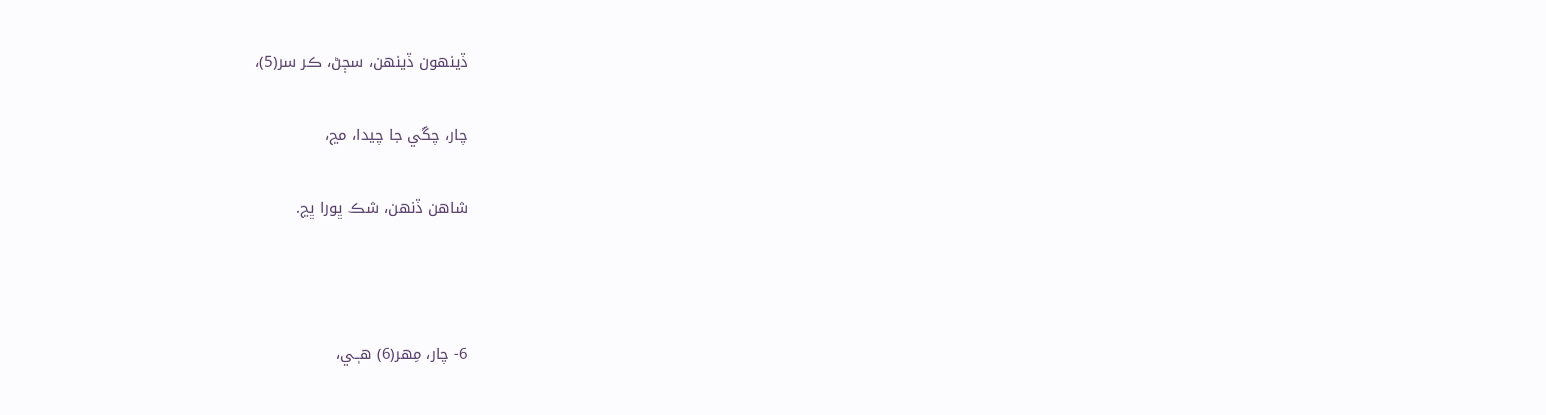ڏينهون ڏينهن، سڄڻ، ڪر سر(5)،

چار، چڱي جا چيدا، مڃ،

شاهن ڏنهن، شڪ ڀورا ڀڃ.



6- چار، مِهر(6) هـٖـي،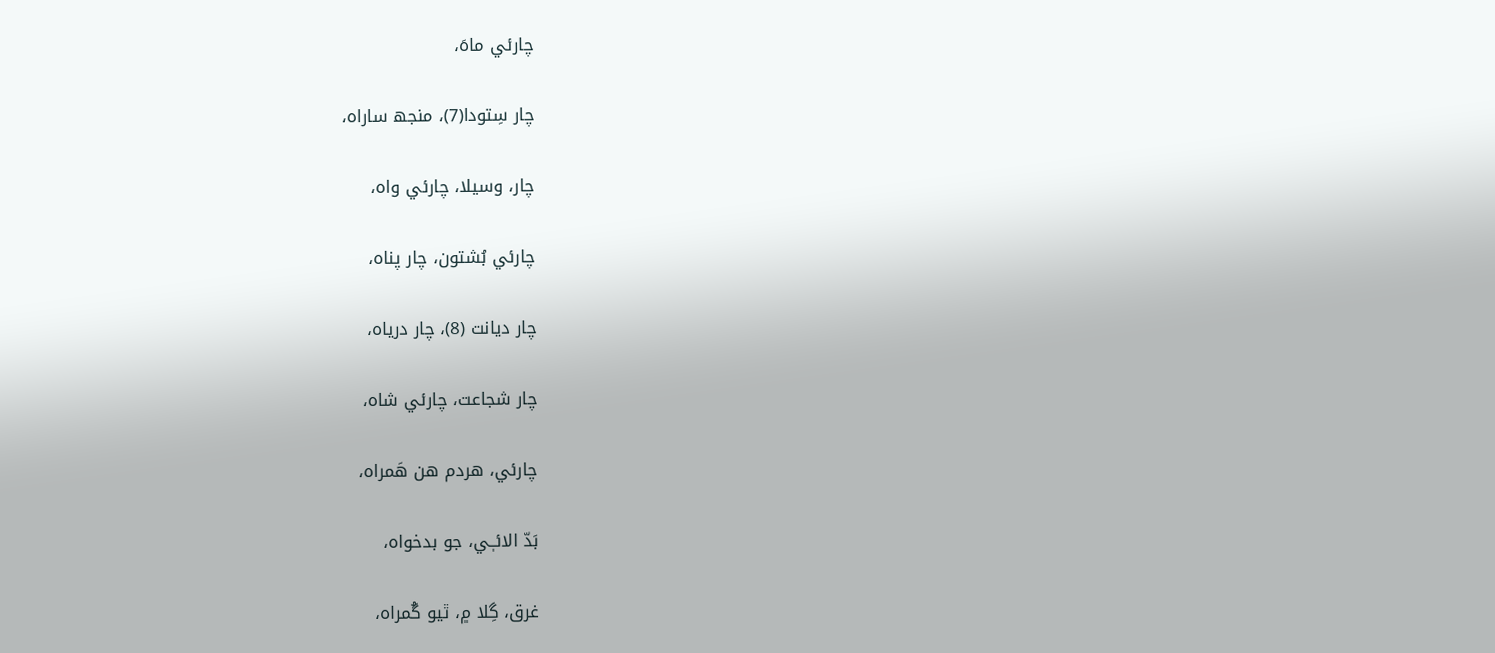چارئي ماهَ،

چار سِتودا(7)، منجھ ساراه،

چار، وسيلا، چارئي واه،

چارئي بُشتون، چار پناه،

چار ديانت (8)، چار درياه،

چار شجاعت، چارئي شاه،

چارئي، هردم هن هَمراه،

بَدّ الائـٖـي، جو بدخواه،

غرق، گِلا ۾، ٿيو گُمراه،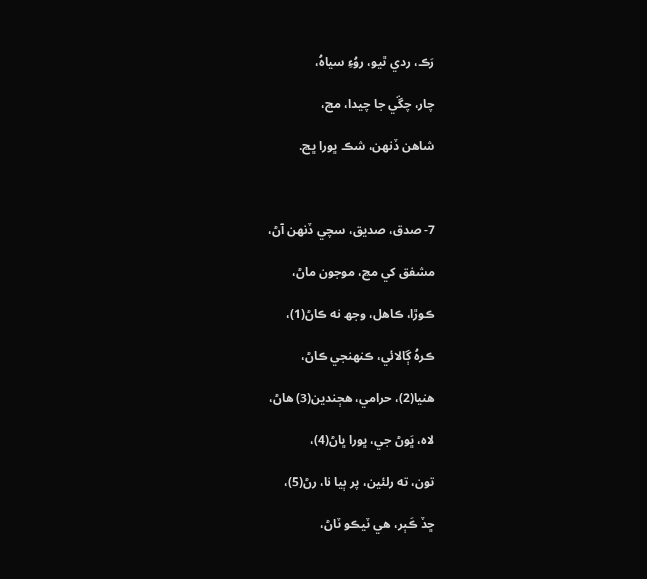رَڪ، ردي ٿيو، روُءِ سياهُ،

چار، چڱي جا چيدا، مڃ،

شاهن ڏنهن، شڪ ڀورا ڀڃ.



7- صدق، صديق، سچي ڏنهن آڻ،

مشفق کي مڃ، موجون ماڻ،

ڪوڙا، ڪاهل، وجھ نه ڪاڻ(1)،

ڪرهُ ڳالائي، ڪنهنجي ڪاڻ،

هنيا(2)، حرامي، هڄندين(3) هاڻ،

لاه، ڀَوڻ جي، ڀورا ڀاڻ(4)،

تون، ته رلئين، پر ٻيا نا، رڻ(5)،

ڇڏ ڪَٻر، هي ٽيڪو ٽاڻ،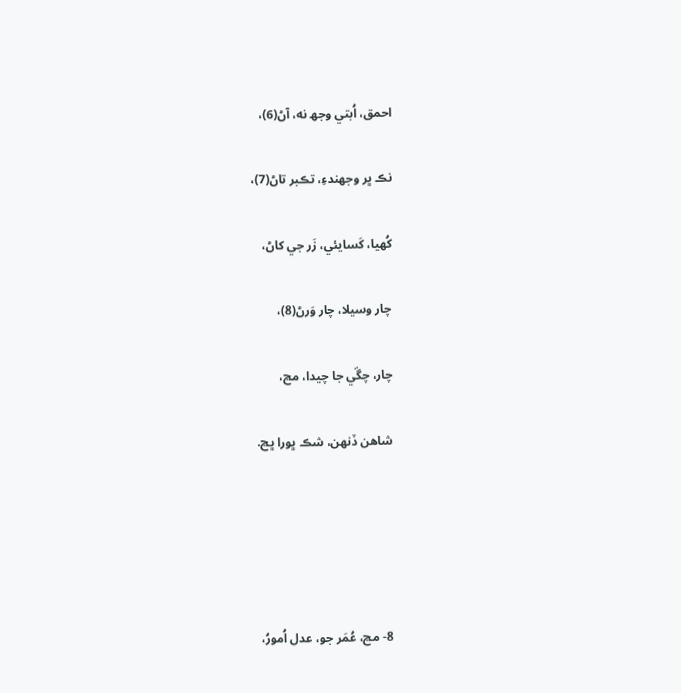احمق، اُبتي وجھ نه، آڻ(6)،

نڪ ڀر وجھندءِ، تڪبر تاڻ(7)،

کُهيا، کَسايئي، زَر جي کاڻ،

چار وسيلا، چار وَرڻ(8)،

چار، چڱي جا چيدا، مڃ،

شاهن ڏنهن، شڪ ڀورا ڀڃ.





8- مڃ، عُمَر جو، عدل اُمورُ،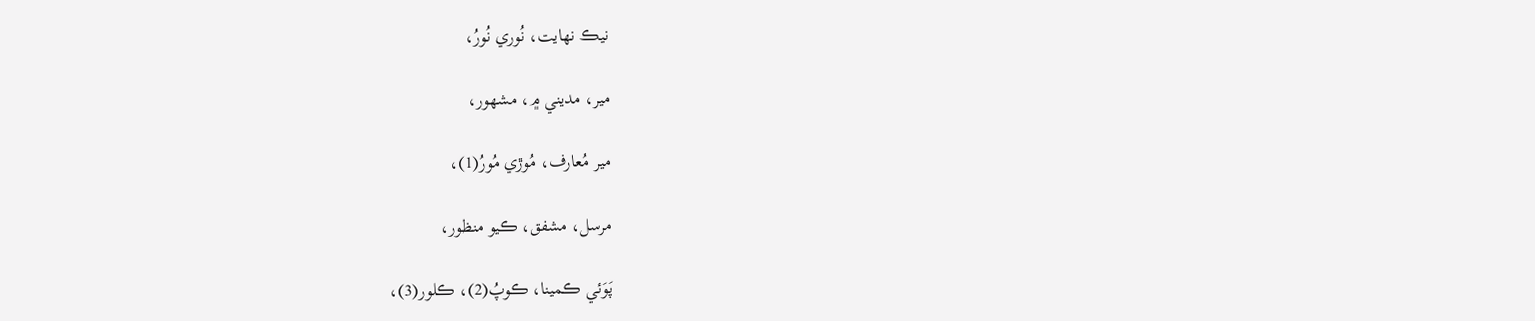نيڪ نهايت، نُوري نُورُ،

مير، مديني ۾، مشهور،

مير مُعارف، مُوڙي مُورُ(1)،

مرسل، مشفق، ڪيو منظور،

پَوَئي ڪمينا، ڪوپُ(2)، ڪلور(3)،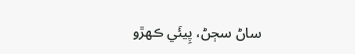ساڻ سڄڻ، پِيئَي ڪهڙو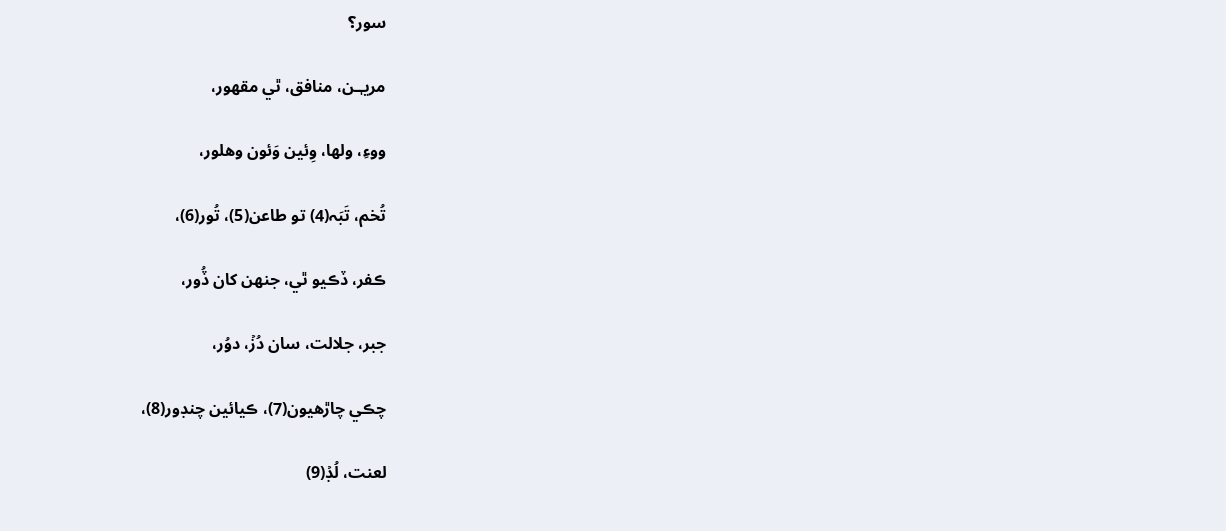سور؟

مريـٖـن، منافق، ٿي مقهور،

ووءِ، ولها، وِئين وَئون وهلور،

تُخم، تَبَہ(4) تو طاعن(5)، تُور(6)،

ڪفر، ڏڪيو ٿي، جنهن کان ڏُور،

جبر، جلالت، سان دُزۡ، دوُر،

چڪي چاڙهيون(7)، ڪيائين چنڊور(8)،

لعنت، لُڊۡ(9)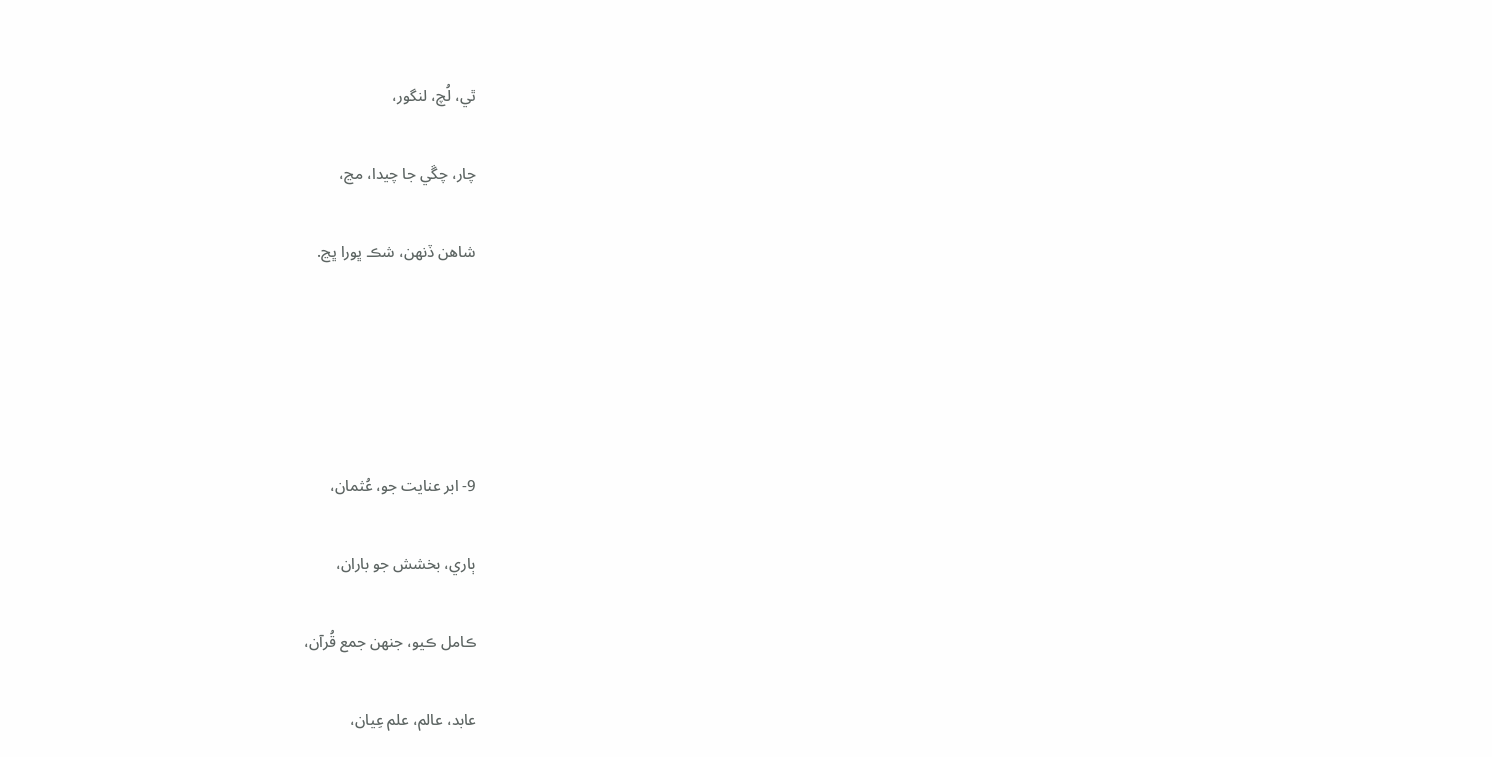ٿي، لُچ، لنگور،

چار، چڱي جا چيدا، مڃ،

شاهن ڏنهن، شڪ ڀورا ڀڃ.





9- ابر عنايت جو، عُثمان،

ٻاري، بخشش جو باران،

ڪامل ڪيو، جنهن جمع قُرآن،

عابد، عالم، علم عِيان،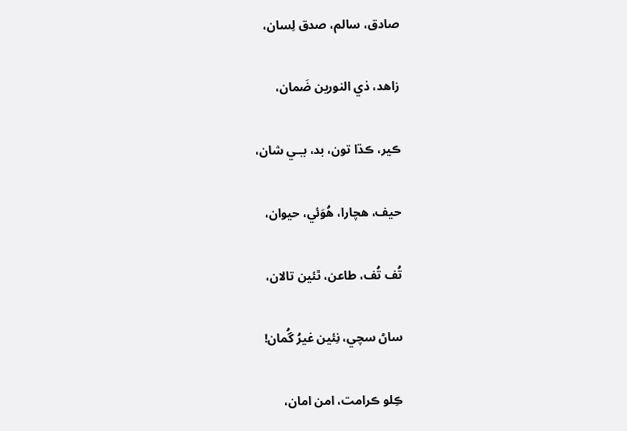صادق، سالم، صدق لِسان،

زاهد، ذي النورين ضَمان،

ڪير، ڪڌا تون، بد، بـٖـي شان،

حيف، هچارا، هُوَئي، حيوان،

تُف تُف، طاعن، ٿئين تالان،

ساڻ سچي، نِئين غيرُ گُمان!

ڪِلو ڪرامت، امن امان،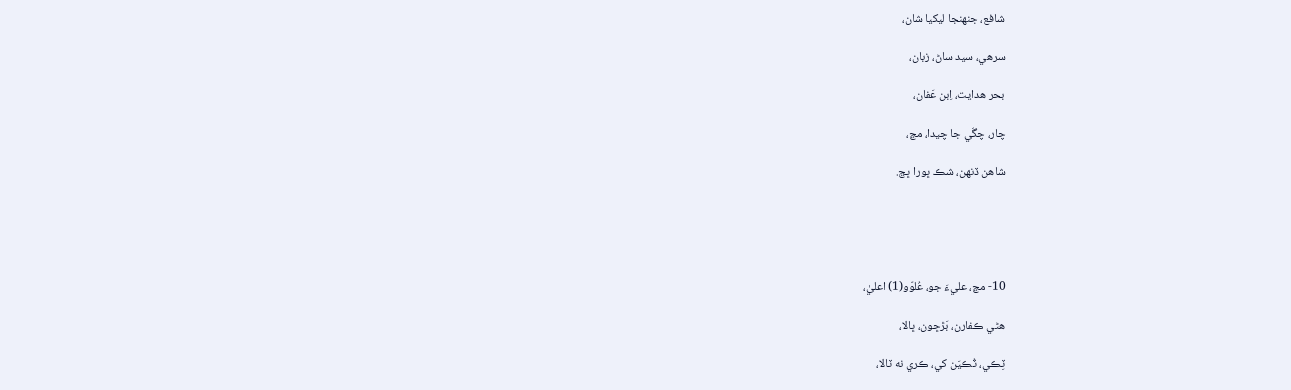شافع، جنهنجا ليکيا شان،

سرهي، سيد ساڻ، زبان،

بحر هدايت، اِبن عَفان،

چار، چڱي جا چيدا، مڃ،

شاهن ڏنهن، شڪ ڀورا ڀڃ.





10- مڃ، عليءَ جو، عُلوّو(1) اعليٰ،

هڻي ڪفارن، بَڙڇون، ڀالا،

ٽِڪي، ٽُڪيَن کي، ڪري نه ٽالا،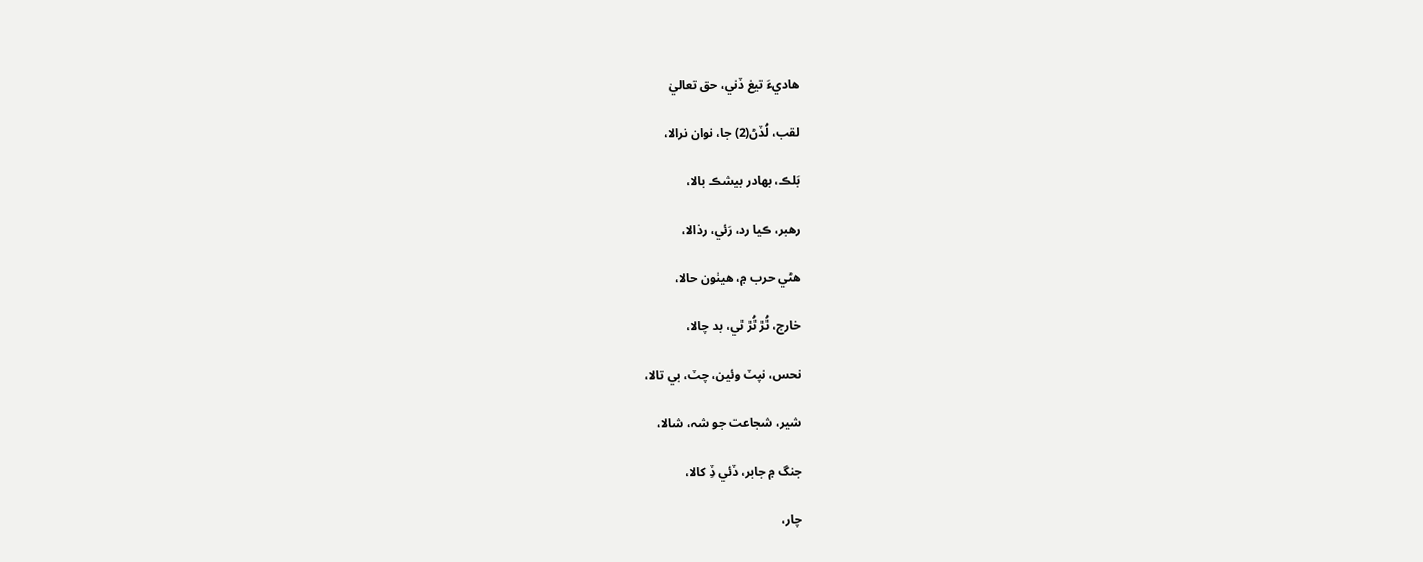هاديءَ تيغ ڏني، حق تعاليٰ

لقب، لُڏڻ(2) جا، نوان نرالا،

بَلڪ، بهادر بيشڪ بالا،

رهبر، ڪيا رد، رَئي، رذالا،

هڻي حرب ۾، هيٺون حالا،

خارج، ٿُڙ ٿُڙ ٿي، بد چالا،

نحس، نپٽ وئين، چٽ، بي تالا،

شير، شجاعت جو شہ، شالا،

جنگ ۾ جابر، ڏئي ڏِ کالا،

چار،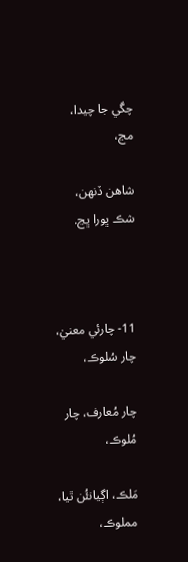چڱي جا چيدا، مڃ،

شاهن ڏنهن، شڪ ڀورا ڀڃ.



11- چارئي معنيٰ، چار سُلوڪ،

چار مُعارف، چار مُلوڪ،

مَلڪ، اڳيانئُن ٿيا، مملوڪ،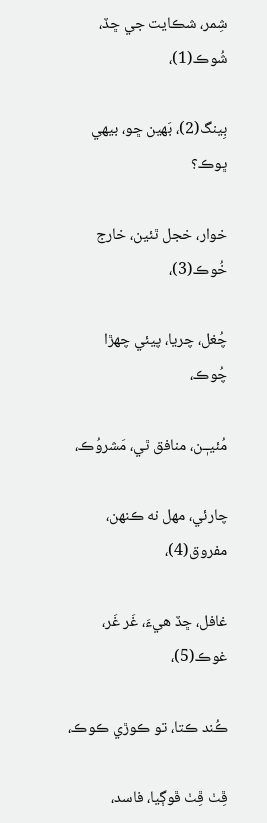شِمر، شڪايت جي ڇڏ، شُوڪ(1)،

بِينگ(2)، بَهين ڇو، بيهي ڀوڪ؟

خوار، خجل ٿئين، خارج خُوڪ(3)،

چُغل، چريا، پيئي چهڙا چُوڪ،

مُئيـٖـن، منافق ٿي، مَشروُڪ،

چارئي، مهل نه ڪنهن، مفروق(4)،

غافل، ڇڏ هيءَ، غَر غَر، غوڪ(5)،

ڪُند ڪتا، تو ڪوڙي ڪوڪ،

ڦِٺ ڦِٺ ڦوڳيا، فاسد،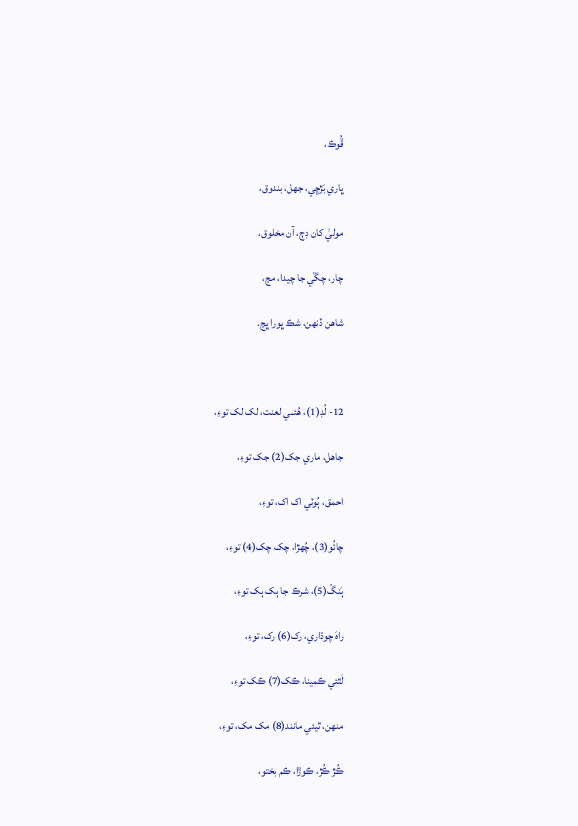ڦُوڪ،

ڀاري بَڙڇي، جھل، بندوق،

موليٰ کان ڊڄ، آن مخلوق،

چار، چڱي جا چيدا، مڃ،

شاهن ڏنهن، شڪ ڀورا ڀڃ.



12- لُڊ(1)، هُئــي لعنت، لک لک توءِ،

جاهل، ماري جک(2) جک توءِ،

احمق، ٻُوٽي اک اک، توءِ،

چائُو(3)، چُهڙا، چک چک(4) توءِ،

ٻَنگّ(5)، شرڪ جا ٻک ٻک توءِ،

راهَ چوڌاري، رک(6) رک، توءِ،

لَٿئي ڪمينا، ڪک(7) ڪک توءِ،

منهن، ٿيئي مانند(8) مک مک، توءِ،

ڪُڙ ڪُڙ، ڪوڙا، ڪم بختو،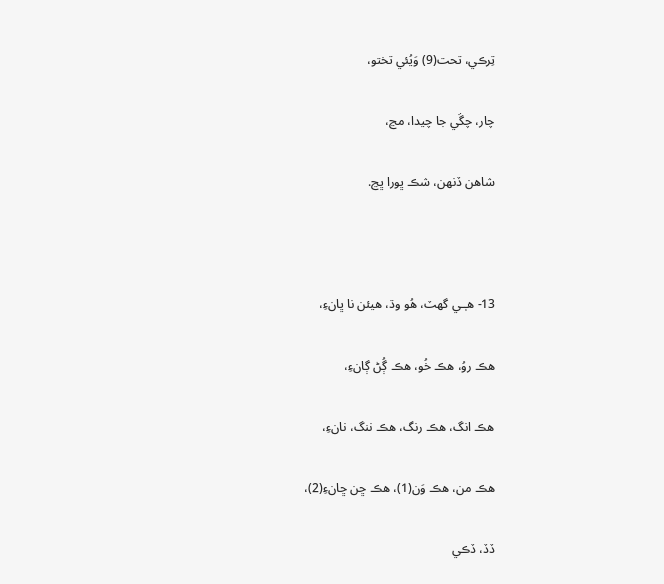تِرڪي، تحت(9) وَيُئي تختو،

چار، چڱي جا چيدا، مڃ،

شاهن ڏنهن، شڪ ڀورا ڀڃ.



13- هـٖـي گھٽ، هُو وڌ، هيئن نا ڀانءِ،

هڪ روُ، هڪ خُو، هڪ ڳُڻ ڳانءِ،

هڪ انگ، هڪ رنگ، هڪ ننگ، نانءِ،

هڪ من، هڪ وَن(1)، هڪ ڇن ڇانءِ(2)،

ڏڏ، ڏڪي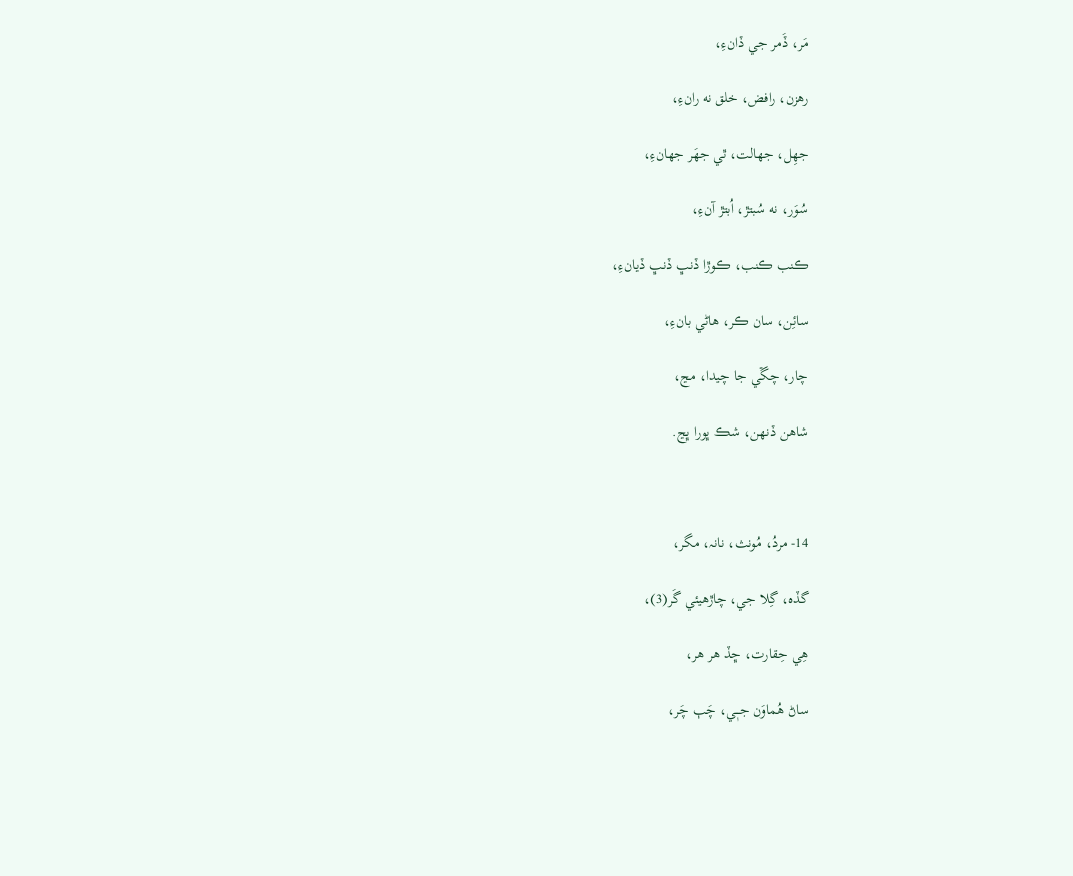مَر، ڏَمر جي ڏانءِ،

رهزن، رافض، خلق نه رانءِ،

جھِل، جھالت، ٿي جھَر جھانءِ،

سُوَر، نه سُبتڙ، اُبتڙ آنءِ،

ڪنب ڪنب، ڪوڙا ڏنڀ ڏنڀ ڏيانءِ،

سائِن، سان ڪر، هاڻي بانءِ،

چار، چڱي جا چيدا، مڃ،

شاهن ڏنهن، شڪ ڀورا ڀڃ.



14- مردُ، مُونث، نانہ، مگر،

گڏه، گِلا جي، چاڙهيئي گَر(3)،

هِي حِقارت، ڇڏ هر هر،

ساڻ هُماوَن جـٖـي، چَٻ چَر،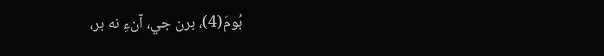بُومَ(4)، برن جي، آنءِ نه بر،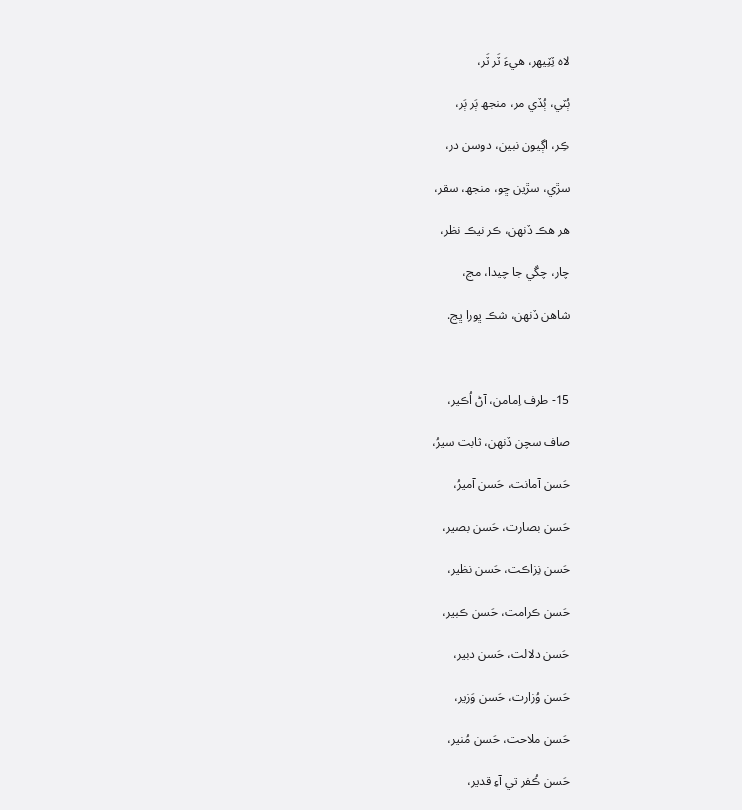لاه ٽِٽِيهر، هيءَ ٽَر ٽَر،

ٻُٽي، ٻُڏي مر، منجھ ٻَر ٻَر،

ڪِر، اڳيون نبين، دوسن در،

سڙي، سڙين ڇو، منجھ، سقر،

هر هڪ ڏنهن، ڪر نيڪ نظر،

چار، چڱي جا چيدا، مڃ،

شاهن ڏنهن، شڪ ڀورا ڀڃ.



15- طرف اِمامن، آڻ اُڪير،

صاف سچن ڏنهن، ثابت سيرُ،

حَسن آمانت، حَسن آميرُ،

حَسن بصارت، حَسن بصير،

حَسن نِزاڪت، حَسن نظير،

حَسن ڪرامت، حَسن ڪبير،

حَسن دلالت، حَسن دبير،

حَسن وُزارت، حَسن وَزير،

حَسن ملاحت، حَسن مُنير،

حَسن ڪُفر تي آءِ قدير،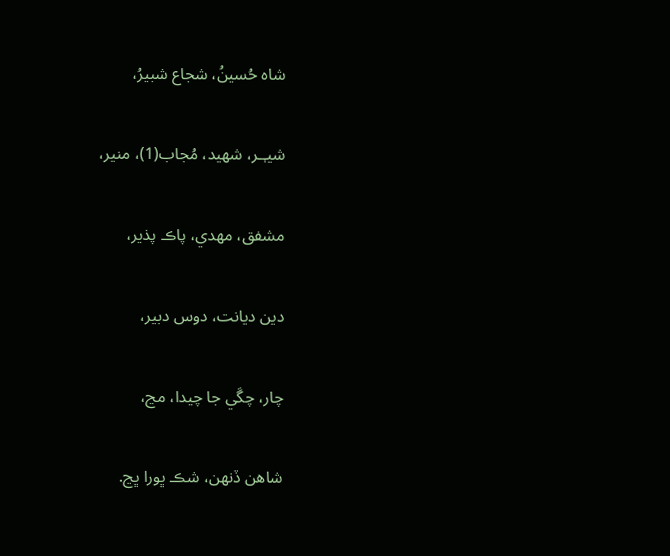شاه حُسينُ، شجاع شبيرُ،

شيـٖـر، شهيد، مُجاب(1)، منير،

مشفق، مهدي، پاڪ پذير،

دين ديانت، دوس دبير،

چار، چڱي جا چيدا، مڃ،

شاهن ڏنهن، شڪ ڀورا ڀڃ.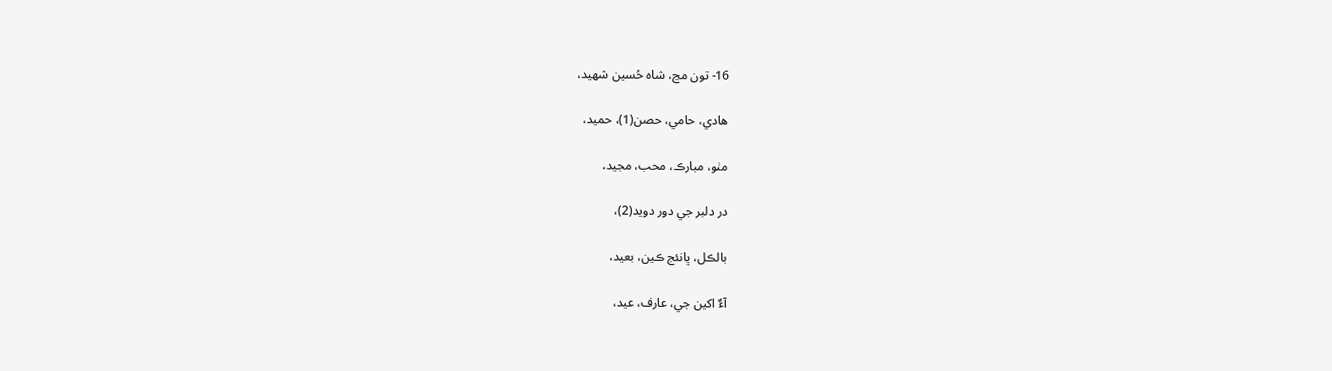16- تون مڃ، شاه حُسين شهيد،

هادي، حامي، حصن(1)، حميد،

مٺو، مبارڪ، محب، مجيد،

در دلبر جي دور دويد(2)،

بالڪل، ڀانئج ڪين، بعيد،

آءٌ اکين جي، عارف، عيد،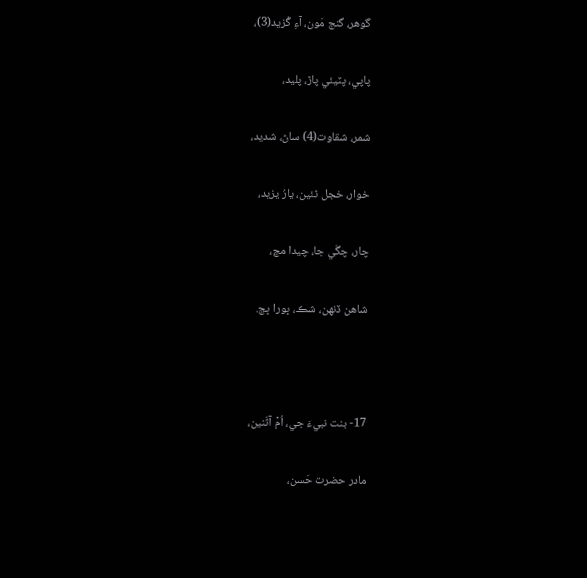گوهر، گنج مَون، آءِ گُزيد(3)،

پاپي، پٽيئي پاڙ، پليد،

شمر، شقاوت(4) ساڻ، شديد،

خوار، خجل ٿئين، يارُ يزيد،

چار، چڱي جا، چيدا مڃ،

شاهن ڏنهن، شڪ، ڀورا ڀڃ.



17- بنت نبيءَ جي، اُمۡ آثَنين،

مادر حضرت حَسن،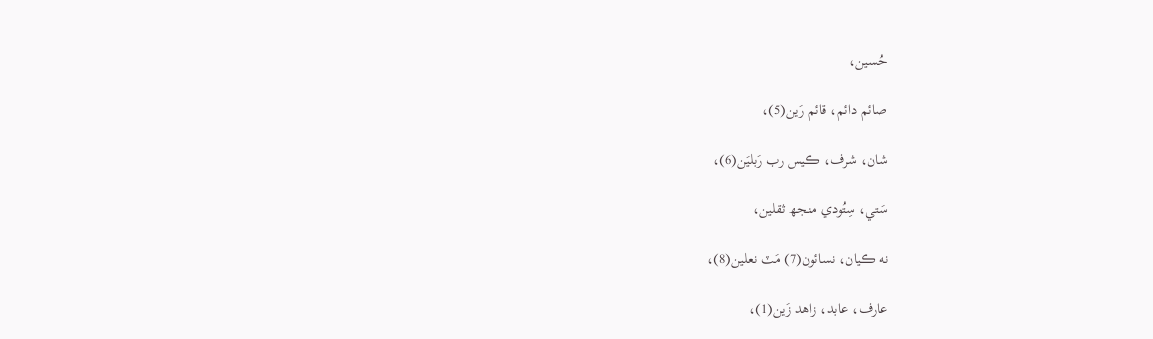حُسين،

صائم دائم، قائم رَين(5)،

شان، شرف، ڪيس رب رَبليَن(6)،

سَتي، سِتُودي منجھ ثقلين،

نه ڪيان، نسائون(7) مَٽ نعلين(8)،

عارف، عابد، زاهد زَين(1)،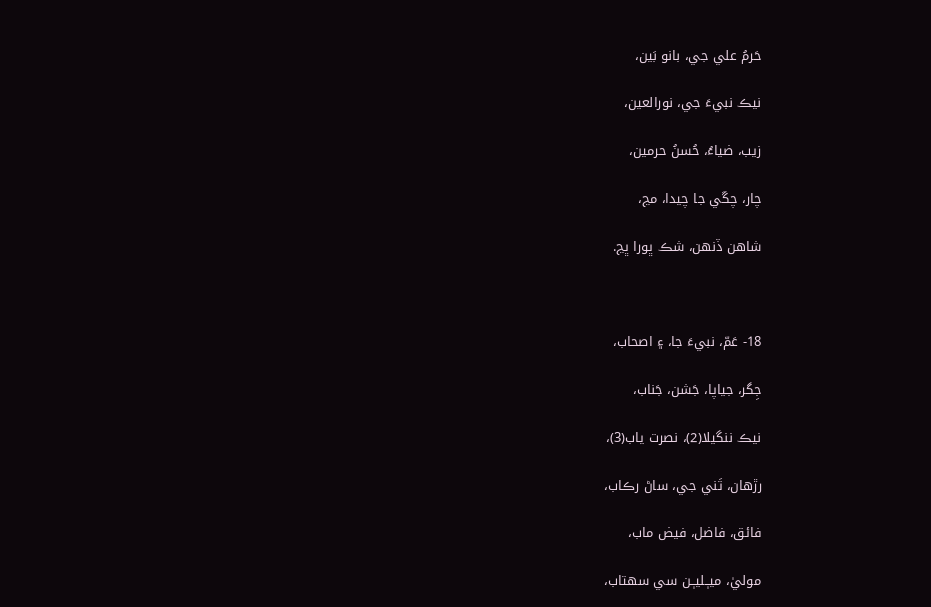حَرمُ علي جي، بانو بَين،

نيڪ نبيءَ جي، نورالعين،

زيب، ضياءُ، حُسنُ حرمين،

چار، چڱي جا چيدا، مڃ،

شاهن ڏنهن، شڪ ڀورا ڀڃ.



18- عَمّ، نبيءَ جا، ۽ اصحاب،

جِگر، جياپا، جَشن، جَناب،

نيڪ ننگيلا(2)، نصرت ياب(3)،

رڙهان، تَني جي، ساڻ رڪاب،

فائق، فاضل، فيض ماب،

موليٰ، ميـٖـليـٖـن سي سهتاب،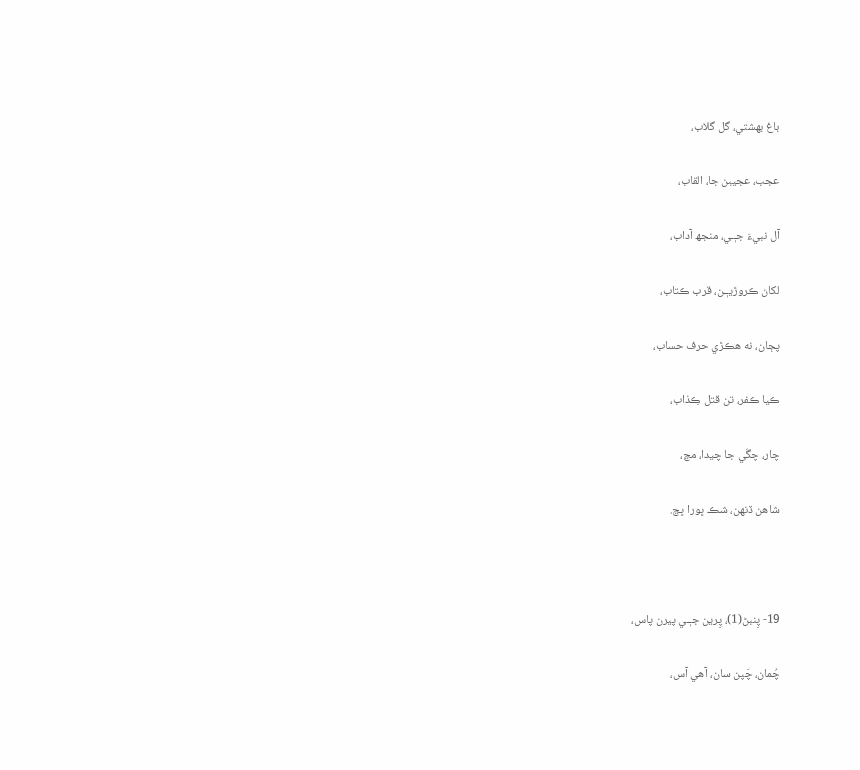باغ بهشتي، گل گلاب،

عجب، عجيبن جا، القاب،

آل نبيءَ جـٖـي، منجھ آداب،

لکان ڪروڙيـٖـن، قرب ڪتاب،

پڄان، نه هڪڙي حرف حساب،

ڪيا ڪفر، تن قتل ڪِذاب،

چار، چڱي جا چيدا، مڃ،

شاهن ڏنهن، شڪ ڀورا ڀڃ.



19- پِنبڻ(1)، پِرين جـٖـي پيرن پاس،

چُمان، چَپن سان، آهي آس،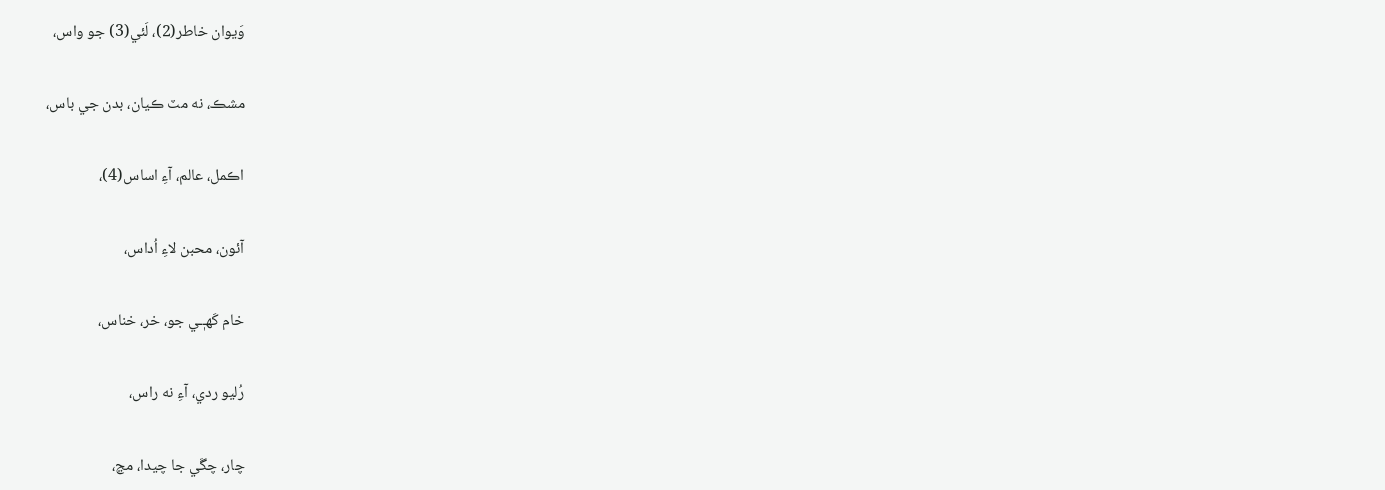وَيوان خاطر(2)، لَئي(3) جو واس،

مشڪ، نه مٽ ڪيان، بدن جي باس،

اڪمل، عالم، آءِ اساس(4)،

آئون، محبن لاءِ اُداس،

خام کَهـٖـي جو، خر، خناس،

رُليو ردي، آءِ نه راس،

چار، چڱي جا چيدا، مڃ،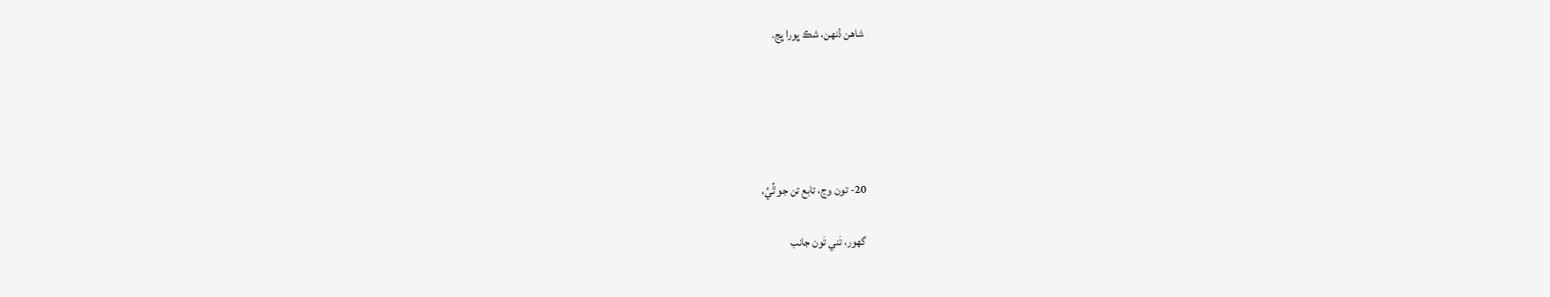شاهن ڏنهن، شڪ ڀورا ڀڃ.





20- تون وڃ، تابع تن جو ٿِّيُ،

گھور، تَني تَون جانب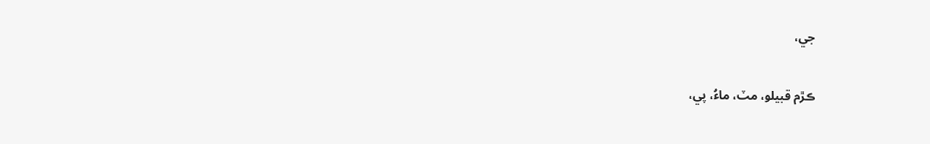جي،

ڪڙم قبيلو، مٽ، ماءُ، پي،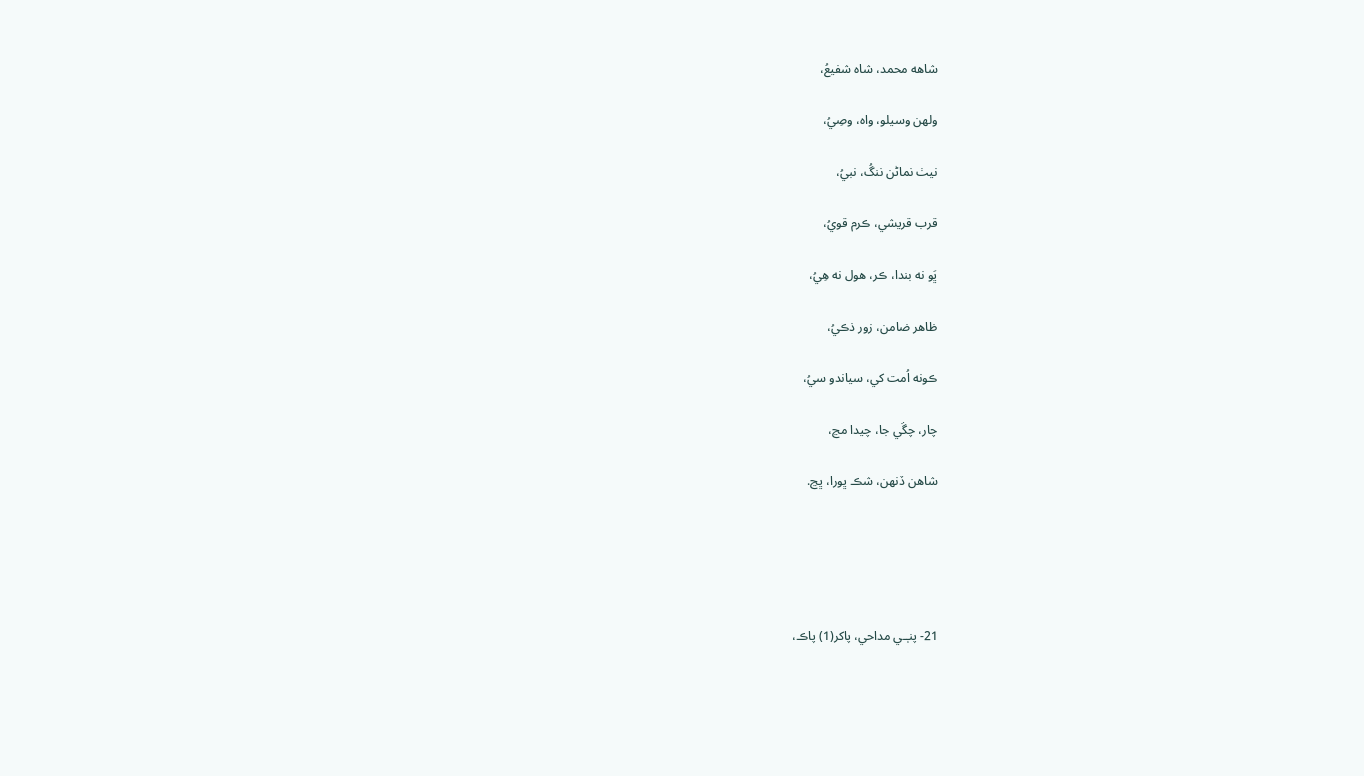شاهه محمد، شاه شفيعُ،

ولهن وسيلو، واه، وصِيُ،

نيٺ نماڻن ننگُ، نبيُ،

قرب قريشي، ڪرم قويُ،

ڀَو نه بندا، ڪر، هول نه هِيُ،

ظاهر ضامن، زور ذڪيُ،

ڪونه اُمت کي، سياندو سيُ،

چار، چڱي جا، چيدا مڃ،

شاهن ڏنهن، شڪ ڀورا، ڀڃ.





21- پنـٖـي مداحي، پاکر(1) پاڪ،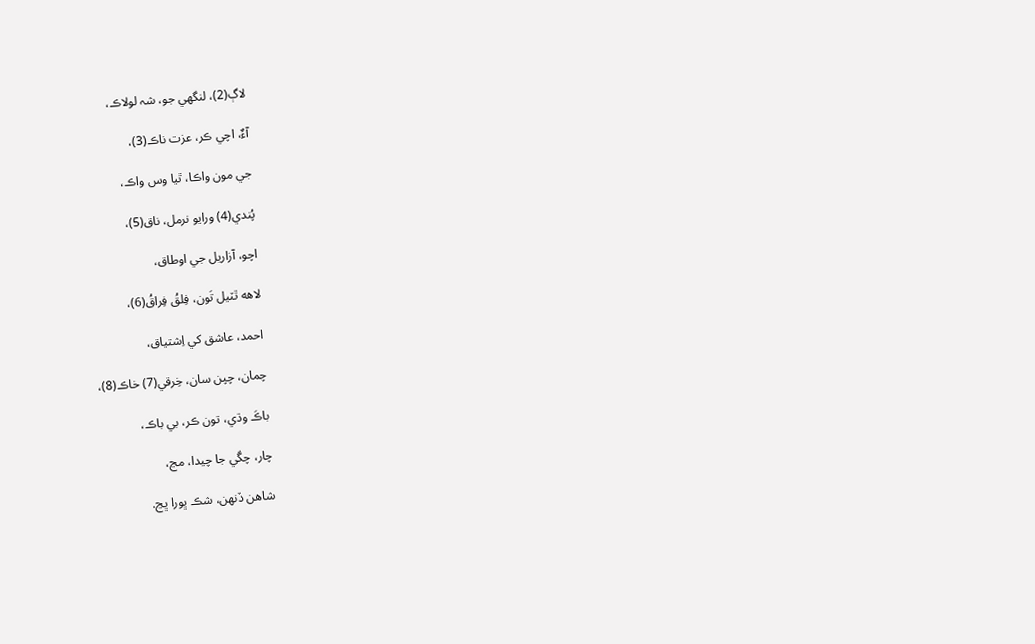لاڳ(2)، لنگھي جو، شہ لولاڪ،

آءٌ، اچي ڪر، عزت ناڪ(3)،

جي مون واڪا، ٿيا وس واڪ،

پُندي(4) ورايو نرمل، ناق(5)،

اچو، آزاريل جي اوطاق،

لاهه ٿٽيل تَون، فِلقُ فِراقُ(6)،

احمد، عاشق کي اِشتياق،

چمان، چپن سان، خِرقي(7) خاڪ(8)،

باڪَ وڌي، تون ڪر، بي باڪ،

چار، چڱي جا چيدا، مڃ،

شاهن ڏنهن، شڪ ڀورا ڀڃ.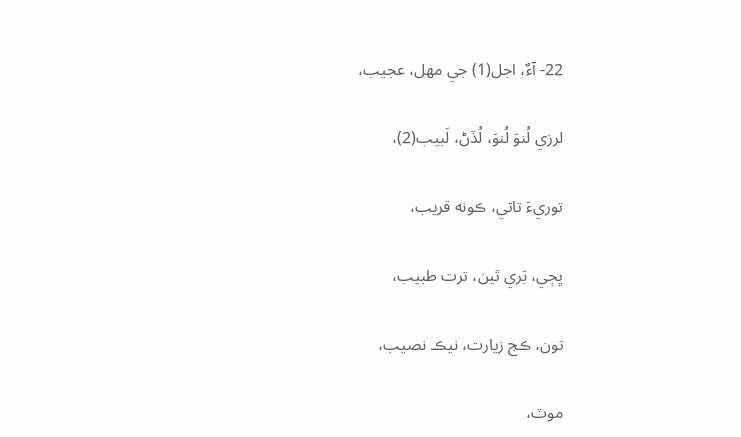22- آءٌ، اجل(1) جي مهل، عجيب،

لرزي لُنوَ لُنوَ، لُڏڻ، لَبيب(2)،

توريءَ تاتي، ڪونه قريب،

ڀڄي، بَري ٿين، ترت طبيب،

تون، ڪج زيارت، نيڪ نصيب،

موٽ،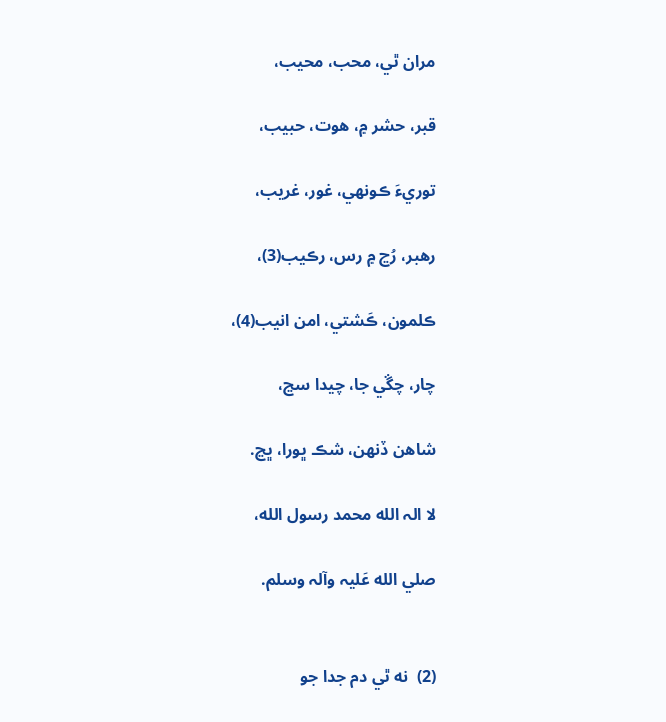مران ٿي، محب، محيب،

قبر، حشر ۾، هوت، حبيب،

توريءَ ڪونهي، غور، غريب،

رهبر، رُڃ ۾ رس، رڪيب(3)،

ڪلمون، ڪَشتي، امن انيب(4)،

چار، چڱي جا، چيدا سڃ،

شاهن ڏنهن، شڪ ڀورا، ڀڃ.

لا الہ الله محمد رسول الله،

صلي الله عَليہ وآلہ وسلم.


(2)  نه ٿي دم جدا جو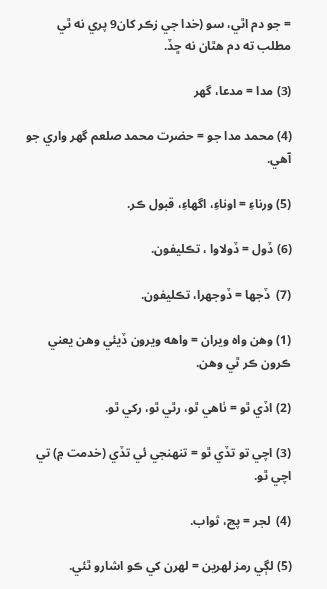= جو دم اٿي، سو (خدا جي زڪر کان9 پري نه ٿي مطلب ته دم هٿان نه ڇڏ.

(3) مدا = مدعا، گهر

(4) محمد مدا جو = حضرت محمد صلعم گهر واري جو آهي.

(5) ورناءِ = اوناءِ، اگهاءِ، قبول ڪر.

(6) ڏول = ڏولاوا ، تڪليفون.

(7)  ڏجها = ڏوجهرا، تڪليفون.

(1) وهن واه ويران = واهه ويرون ڏيئي وهن يعني ڪرون ڪر ٿي وهن.

(2) اڏي ٿو = ٺاهي ٿو، رٿي ٿو، رکي ٿو.

(3) اچي تو تڏي ٿو = تنهنجي ئي تڏي (خدمت ۾) تي اچي ٿو.

(4)  لجر = پڃ، ثواب.

(5) لڳي رمز لهرين = لهرن کي ڪو اشارو ٿئي.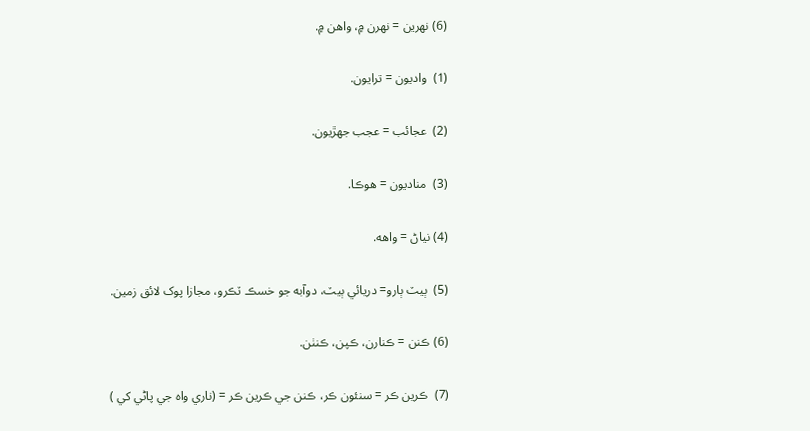(6) نهرين = نهرن ۾، واهن ۾.

(1)  واديون = ترايون.

(2)  عجائب = عجب جهڙيون.

(3)  مناديون = هوڪا.

(4) نياڻ = واهه.

(5)  ٻيٽ ٻارو= دريائي ٻيٽ، دوآبه جو خسڪ ٽڪرو، مجازا پوک لائق زمين.

(6) ڪنن = ڪنارن، ڪپن، ڪنٺن.

(7)  ڪرين ڪر = سنئون ڪر، ڪنن جي ڪرين ڪر = (ناري واه جي پاڻي کي )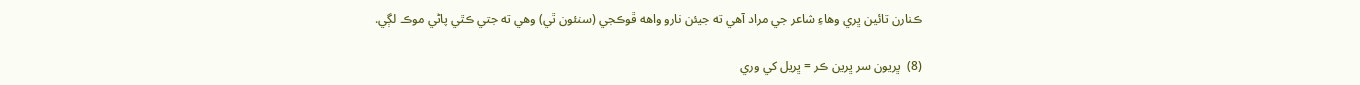ڪنارن تائين ڀري وهاءِ شاعر جي مراد آهي ته جيئن نارو واهه ڦوڪجي (سنئون ٿي) وهي ته جتي ڪٿي پاڻي موڪ لڳي.

(8)  ڀريون سر ڀرين ڪر = ڀريل کي وري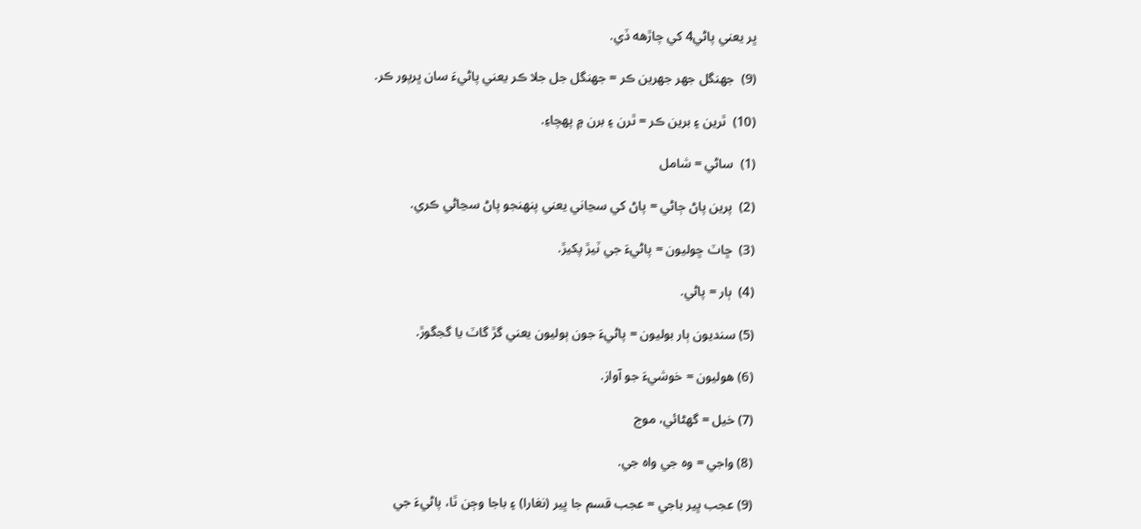ڀر يعني پاڻي4 کي چاڙهه ڏي.

(9)  جهنگل جهر جهرين ڪر = جهنگل جل جلا ڪر يعني پاڻيءَ سان ڀرپور ڪر.

(10)  ٿرين ۽ برين ڪر = ٿرن ۽ برن ۾ پهچاءِ.

(1)  ساڻي = شامل

(2)  پرين پاڻ ڄاڻي = پاڻ کي سڃاني يعني پنهنجو پاڻ سڃاڻي ڪري.

(3)  ڇاٽ ڇوليون = پاڻيءَ جي ٽيڙ پکيڙ.

(4)  ٻار = پاڻي.

(5) سنديون ٻار بوليون = پاڻيءَ جون ٻوليون يعني گڙ گاٽ يا گجگوڙ.

(6) هوليون = خوشيءَ جو آواز.

(7) خيل = گهڻائي، موج

(8) واجي = وه جي واه جي.

(9) عجب ڀير باجي = عجب قسم جا ڀير (نغارا) ۽ باجا وڄن ٿا، پاڻيءَ جي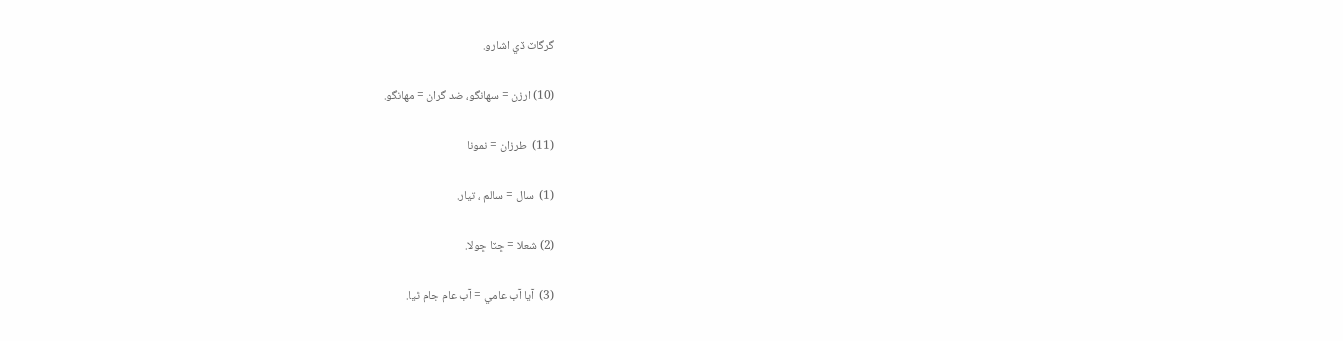گرگاٽ ڏي اشارو.

(10) ارزن = سهانگو، ضد گران = مهانگو.

(11)  طرزان = نمونا

(1)  سال = سالم ، تيار.

(2) شعلا = ڇٽا ڇولا.

(3)  آيا آب عامي = آب عام جام ٿيا.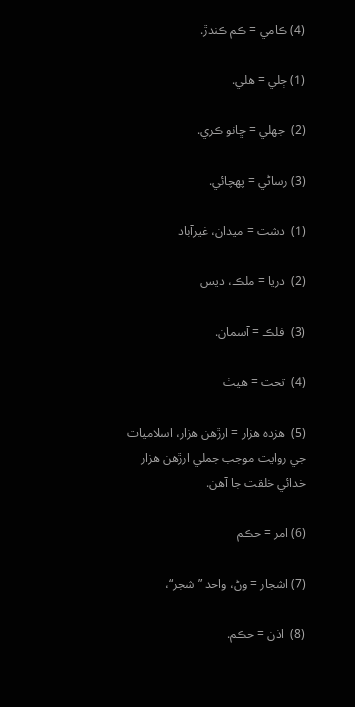(4) ڪامي = ڪم ڪندڙ.

(1) ڄلي = هلي.

(2)  جهلي = ڇانو ڪري.

(3) رساڻي = پهچائي.

(1)  دشت = ميدان، غيرآباد

(2)  دريا = ملڪ، ديس

(3)  فلڪ = آسمان.

(4)  تحت = هيٺ

(5)  هزده هزار = ارڙهن هزار، اسلاميات جي روايت موجب جملي ارڙهن هزار خدائي خلقت جا آهن.

(6) امر = حڪم

(7) اشجار = وڻ، واحد ”شجر“،

(8)  اذن = حڪم.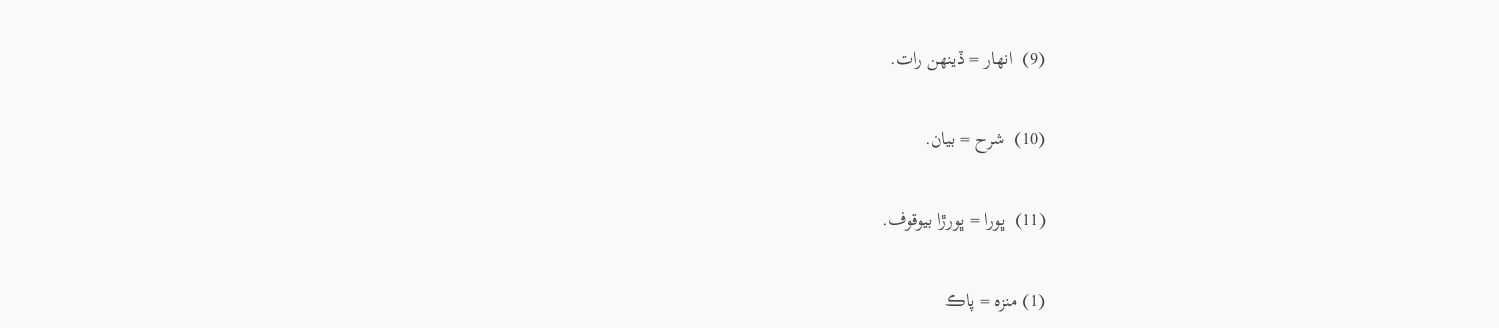(9)  انهار = ڏينهن رات.

(10)  شرح = بيان.

(11)  ڀورا = ڀورڙا بيوقوف.

(1) منزه = پاڪ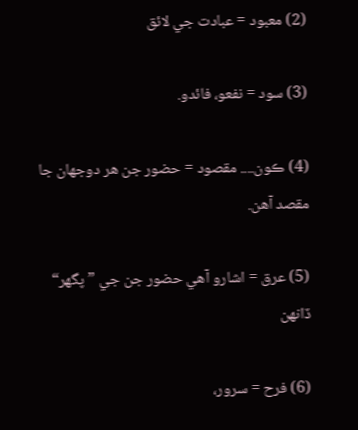(2) معبود = عبادت جي لائق

(3) سود = نفعو، فائدو.

(4) ڪون.... مقصود = حضور جن هر دوجهان جا مقصد آهن.

(5) عرق = اشارو آهي حضور جن جي ”پگهر“ ڏانهن

(6) فرح = سرور،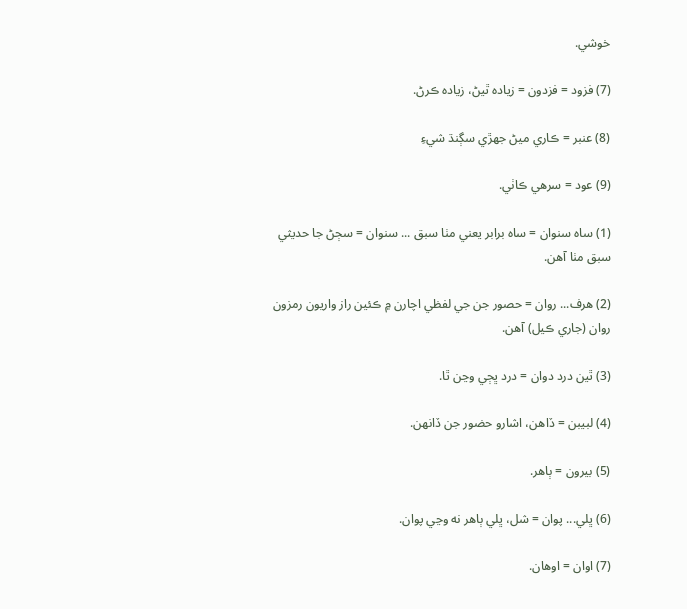خوشي.

(7) فزود = فزدون = زياده ٿيڻ، زياده ڪرڻ.

(8) عنبر = ڪاري ميڻ جهڙي سڳنڌ شيءِ

(9) عود = سرهي ڪاٺي.

(1) ساه سنوان = ساه برابر يعني مٺا سبق ... سنوان = سڄڻ جا حديثي سبق مٺا آهن.

(2) هرف... روان = حصور جن جي لفظي اچارن ۾ ڪئين راز واريون رمزون روان (جاري ڪيل) آهن.

(3) ٿين درد دوان = درد ڀڄي وڃن ٿا.

(4) لبيبن = ڏاهن، اشارو حضور جن ڏانهن.

(5) بيرون = ٻاهر.

(6) ڀلي... پوان = شل، ڀلي ٻاهر نه وڃي پوان.

(7) اوان = اوهان.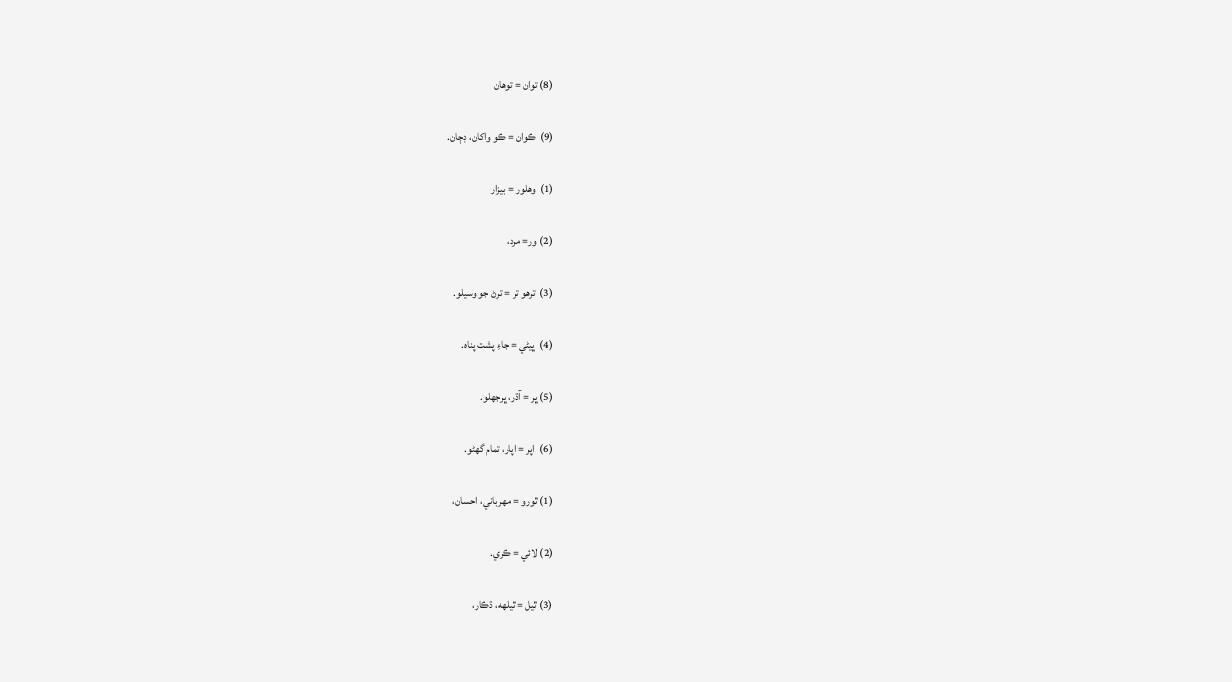(8) توان = توهان

(9)  ڪوان = ڪو واکان، ڊڄان.

(1)  وهلور = بيزار

(2) ور= مرد،

(3)  ترهو تر = ترڻ جو وسيلو.

(4)  ڀيڻي = جاءِ پشت پناه.

(5) ڀر = آڌر، ڀرجهلو.

(6)  اپر = اپار، تمام گهڻو.

(1) ٿورو = مهرباني، احسان،

(2) لائي = ڪري.

(3) ٿيل = ٿيلهه، ڌڪار،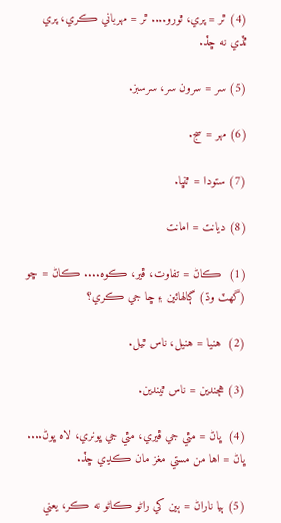(4) ٿر = پري، ٿورو.... ٿر = مهرباني ڪري، پري ٿڏي نه ڇڏ.

(5) سر = سرون سر، سرسبز.

(6) مهر = سج.

(7) ستودا = ٿنڀا.

(8) ديانت = امانت

(1)  ڪاڻ = تفاوت، ڦير، ڪوه.... ڪاڻ = ڇو (گهٽ وڌ) ڳالهائين ۽ ڇا جي ڪري؟

(2)  هنيا = هنيل، ناس ٿيل.

(3) هڄندين = ناس ٿيندين.

(4)  ڀاڻ = مٿي جي ڦيري، مٿي جي ڀونري، لاه ڀوڻ.... ڀاڻ = اها من مستي مغز مان ڪڍي ڇڏ.

(5) ٻيا ناراڻ = ٻين کي راڻو ڪاڻو نه ڪر، يعني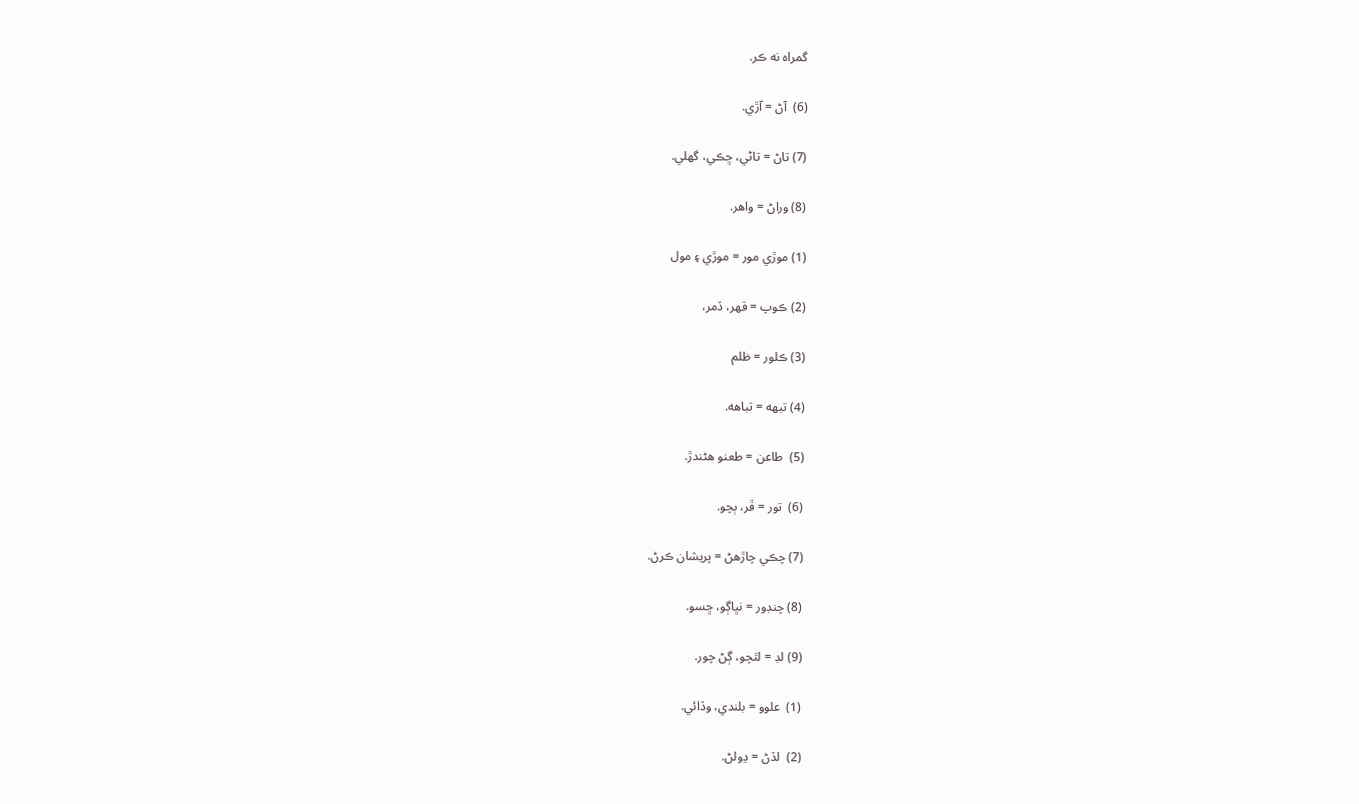گمراه نه ڪر.

(6)  آڻ = آڙي.

(7) تاڻ = تاڻي، ڇڪي، گهلي.

(8) وراڻ = واهر.

(1) موڙي مور = موڙي ۽ مول

(2) ڪوپ = قهر، ڏمر،

(3) ڪلور = ظلم

(4) تبهه = تباهه.

(5)  طاعن = طعنو هڻندڙ.

(6)  تور = ڦر، ٻچو.

(7) چڪي چاڙهڻ = پريشان ڪرڻ.

(8) چنڊور = نڀاڳو، ڇسو.

(9) لڊ = لٿچو، ڳڻ چور.

(1)  علوو = بلندي، وڏائي.

(2)  لڏڻ = ڍولڻ.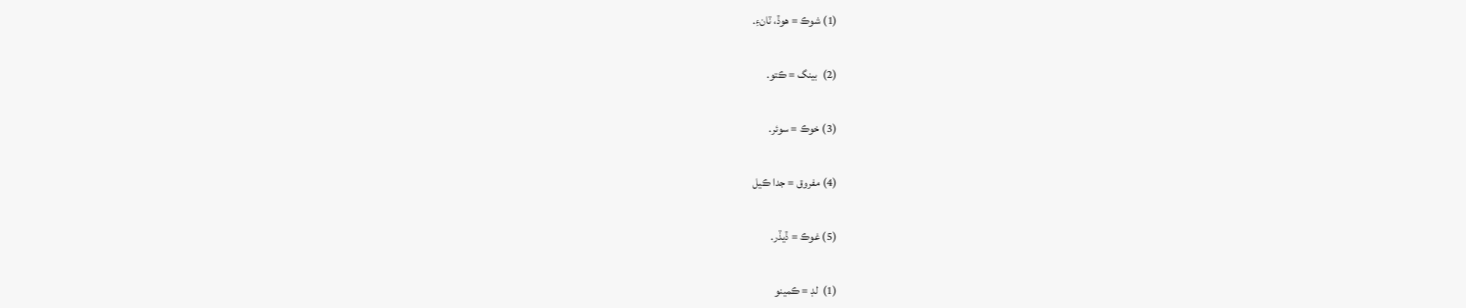(1) شوڪ = هوڏ، ٽانءِ.

(2)  بينگ = ڪتو.

(3) خوڪ = سوئر.

(4) مفروق = جدا ڪيل

(5) غوڪ = ڏيڏر.

(1)  لڊ = ڪمينو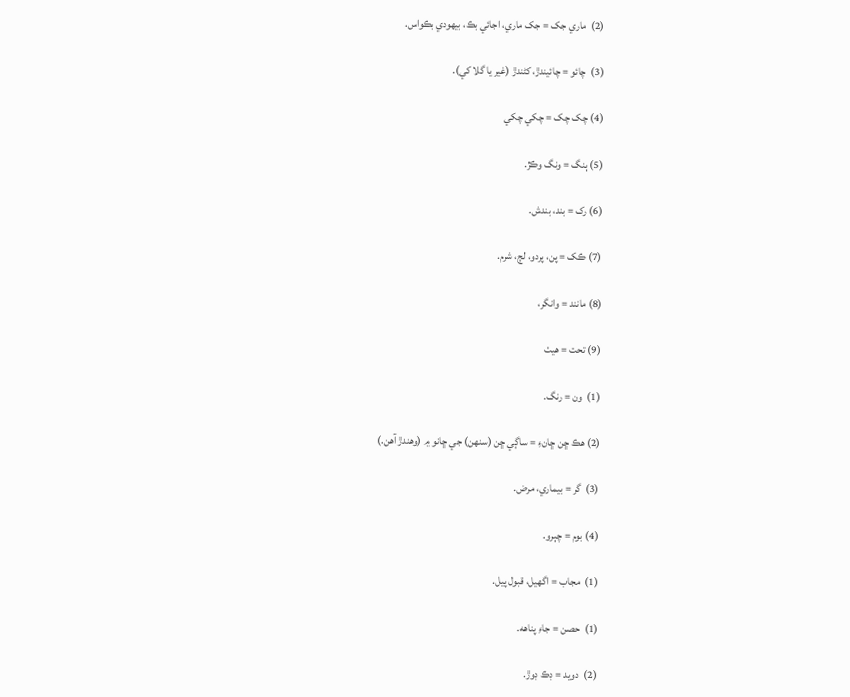(2)  ماري جک = جک ماري، اجائي بڪ، بيهودي بڪواس.

(3)  چائو = چائيندڙ، کڻندڙ (غير يا گلا کي).

(4) چک چک = چکي چکي

(5) ٻنگ = ونگ وڪڙ.

(6) رک = بند، بندش.

(7) ڪک = پن، پردو، لڄ، شرم.

(8) مانند = وانگر،

(9) تحت = هيٺ

(1)  ون = رنگ.

(2) هڪ ڇن ڇانءِ = ساڳي ڇن (سنهن) جي ڇانو ۾ (وهندڙ آهن.)

(3)  گر = بيماري، مرض.

(4) بوم = چٻرو.

(1)  مجاب = اگهيل، قبول پيل.

(1)  حصن = جاءِ پناهه.

(2)  دويد = ڊڪ ڊوڙ.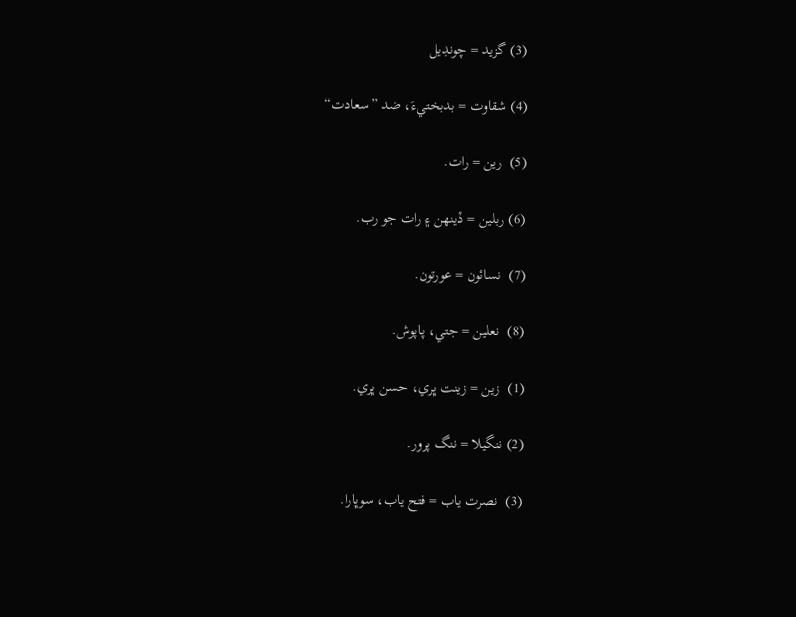(3) گزيد = چونڊيل

(4) شقاوت = بدبختيءَ، ضد ”سعادت“

(5)  رين = رات.

(6) ربلين = ڏينهن ۽ رات جو رب.

(7)  نسائون = عورتون.

(8)  نعلين = جتي، پاپوش.

(1)  زين = زينت ڀري، حسن ڀري.

(2) ننگيلا = ننگ پرور.

(3)  نصرت ياب = فتح ياب، سوڀارا.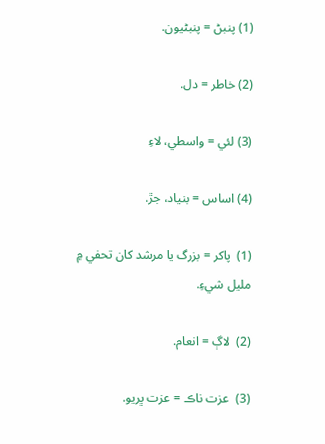(1) پنبڻ = پنبڻيون.

(2) خاطر = دل.

(3) لئي = واسطي، لاءِ

(4) اساس = بنياد، جڙ.

(1)  پاکر = بزرگ يا مرشد کان تحفي ۾ مليل شيءِ.

(2)  لاڳ = انعام.

(3)  عزت ناڪ = عزت ڀريو.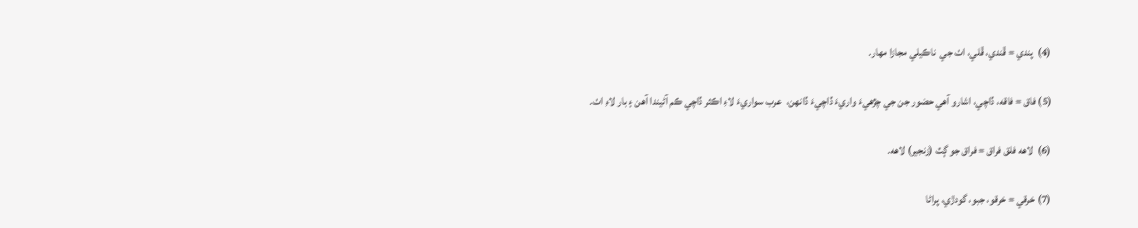(4)  پندي = ڦندي، ڦلي، اٺ جي  ناڪيلي مجازا مهار.

(5) فاق = فاقه، ڏاچي، اشارو آهي حضور جن جي چڙهيءَ واريءَ ڏاچيءَ ڏانهن،  عرب سواريءَ لاءِ اڪثر ڏاچي ڪم آڻيندا آهن ۽ بار لاءِ اٺ.

(6)  لاهه فلق فراق = فراق جو ڳٽ (زنجير) لاهه.

(7) خرقي = خرقو، جبو، گودڙي، پراڻا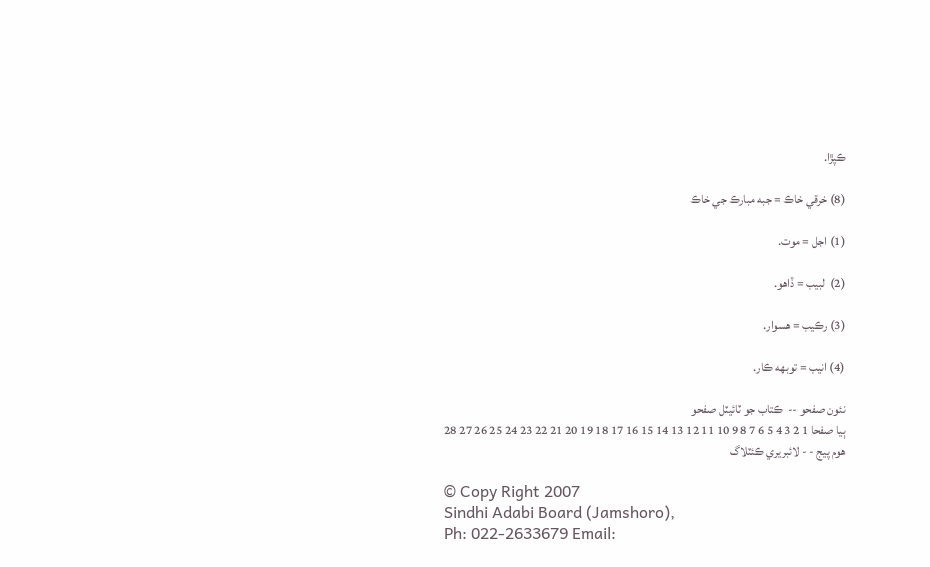ڪپڙا.

(8) خرقي خاڪ = جبه مبارڪ جي خاڪ

(1) اجل = موت.

(2)  لبيب = ڏاهو.

(3) رڪيب = هسوار.

(4) انيب = توبهه ڪار.

نئون صفحو --  ڪتاب جو ٽائيٽل صفحو
ٻيا صفحا 1 2 3 4 5 6 7 8 9 10 11 12 13 14 15 16 17 18 19 20 21 22 23 24 25 26 27 28
هوم پيج - - لائبريري ڪئٽلاگ

© Copy Right 2007
Sindhi Adabi Board (Jamshoro),
Ph: 022-2633679 Email: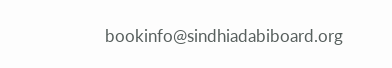bookinfo@sindhiadabiboard.org